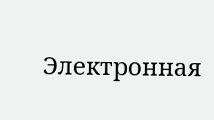Электронная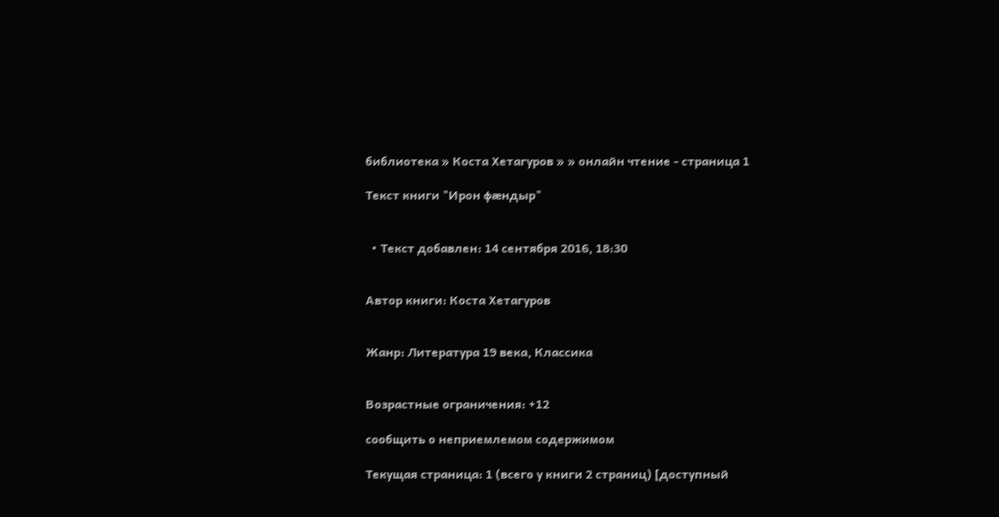библиотека » Коста Хетагуров » » онлайн чтение - страница 1

Текст книги "Ирон фæндыр"


  • Текст добавлен: 14 сентября 2016, 18:30


Автор книги: Коста Хетагуров


Жанр: Литература 19 века, Классика


Возрастные ограничения: +12

сообщить о неприемлемом содержимом

Текущая страница: 1 (всего у книги 2 страниц) [доступный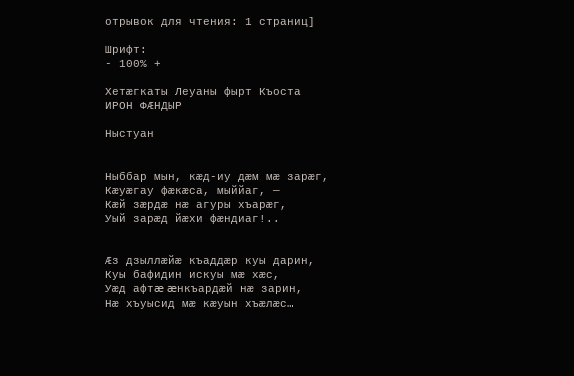отрывок для чтения: 1 страниц]

Шрифт:
- 100% +

Хетæгкаты Леуаны фырт Къоста
ИРОН ФÆНДЫР

Ныстуан


Ныббар мын, кæд-иу дæм мæ зарæг,
Кæуæгау фæкæса, мыййаг, —
Кæй зæрдæ нæ агуры хъарæг,
Уый зарæд йæхи фæндиаг!..


Æз дзыллæйæ къаддæр куы дарин,
Куы бафидин искуы мæ хæс,
Уæд афтæ æнкъардæй нæ зарин,
Нæ хъуысид мæ кæуын хъæлæс…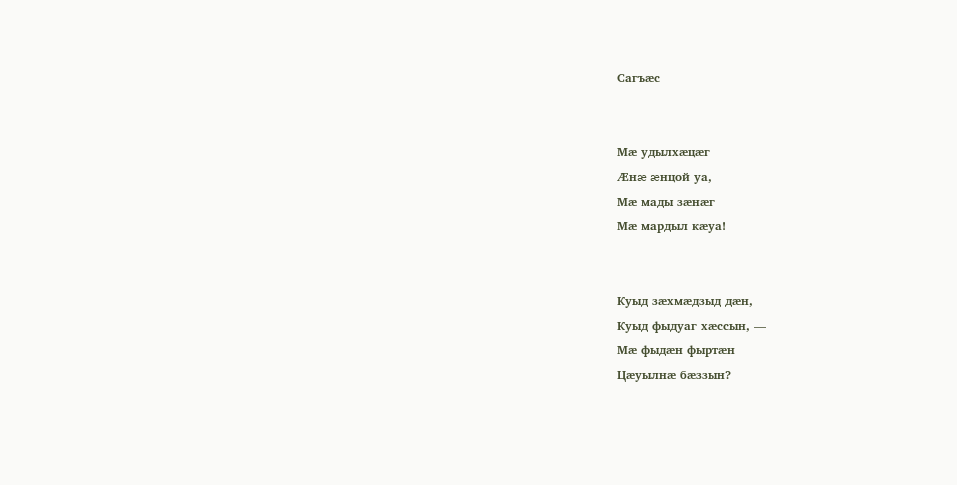Сагъæс


Мæ удылхæцæг
Æнæ æнцой уа,
Мæ мады зæнæг
Мæ мардыл кæуа!


Куыд зæхмæдзыд дæн,
Куыд фыдуаг хæссын, —
Мæ фыдæн фыртæн
Цæуылнæ бæззын?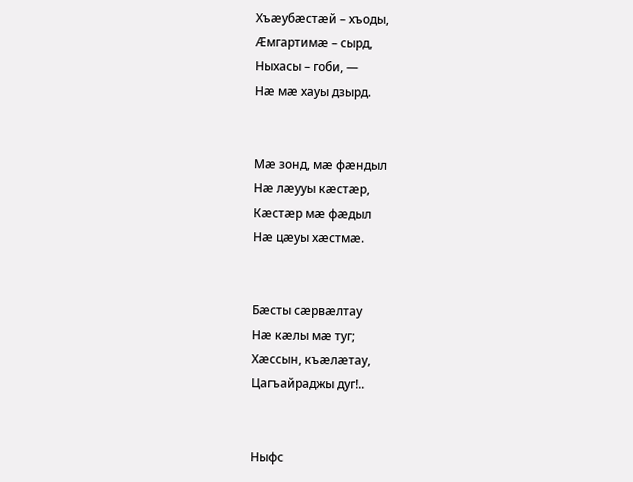Хъæубæстæй – хъоды,
Æмгартимæ – сырд,
Ныхасы – гоби, —
Нæ мæ хауы дзырд.


Мæ зонд, мæ фæндыл
Нæ лæууы кæстæр,
Кæстæр мæ фæдыл
Нæ цæуы хæстмæ.


Бæсты сæрвæлтау
Нæ кæлы мæ туг;
Хæссын, къæлæтау,
Цагъайраджы дуг!..


Ныфс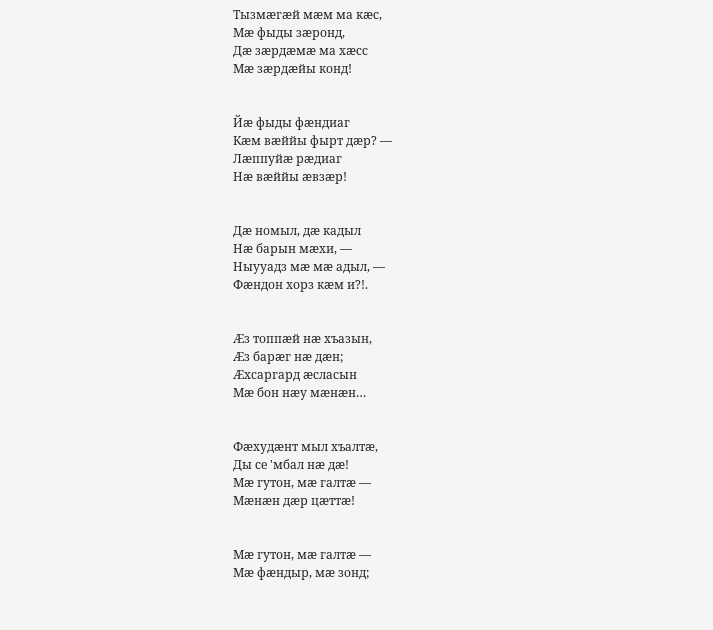Тызмæгæй мæм ма кæс,
Мæ фыды зæронд,
Дæ зæрдæмæ ма хæсс
Мæ зæрдæйы конд!


Йæ фыды фæндиаг
Кæм вæййы фырт дæр? —
Лæппуйæ рæдиаг
Нæ вæййы æвзæр!


Дæ номыл, дæ кадыл
Нæ барын мæхи, —
Ныууадз мæ мæ адыл, —
Фæндон хорз кæм и?!.


Æз топпæй нæ хъазын,
Æз барæг нæ дæн;
Æхсаргард æсласын
Мæ бон нæу мæнæн…


Фæхудæнт мыл хъалтæ,
Ды се 'мбал нæ дæ!
Мæ гутон, мæ галтæ —
Мæнæн дæр цæттæ!


Мæ гутон, мæ галтæ —
Мæ фæндыр, мæ зонд;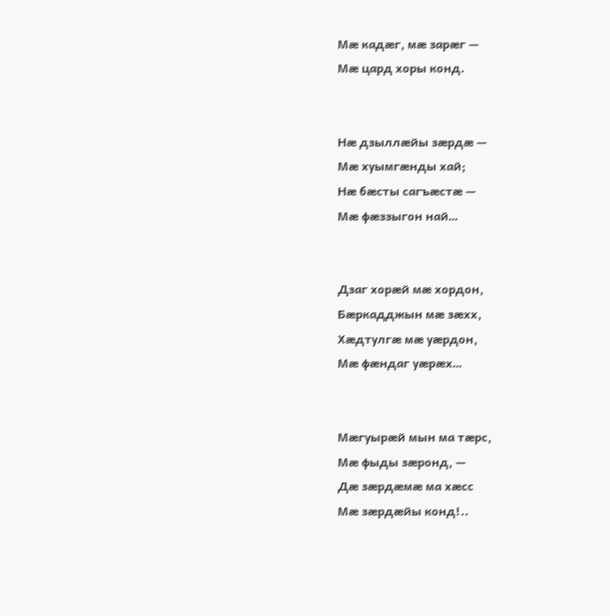Мæ кадæг, мæ зарæг —
Мæ цард хоры конд.


Нæ дзыллæйы зæрдæ —
Мæ хуымгæнды хай;
Нæ бæсты сагъæстæ —
Мæ фæззыгон най…


Дзаг хорæй мæ хордон,
Бæркадджын мæ зæхх,
Хæдтулгæ мæ уæрдон,
Мæ фæндаг уæрæх…


Мæгуырæй мын ма тæрс,
Мæ фыды зæронд, —
Дæ зæрдæмæ ма хæсс
Мæ зæрдæйы конд!..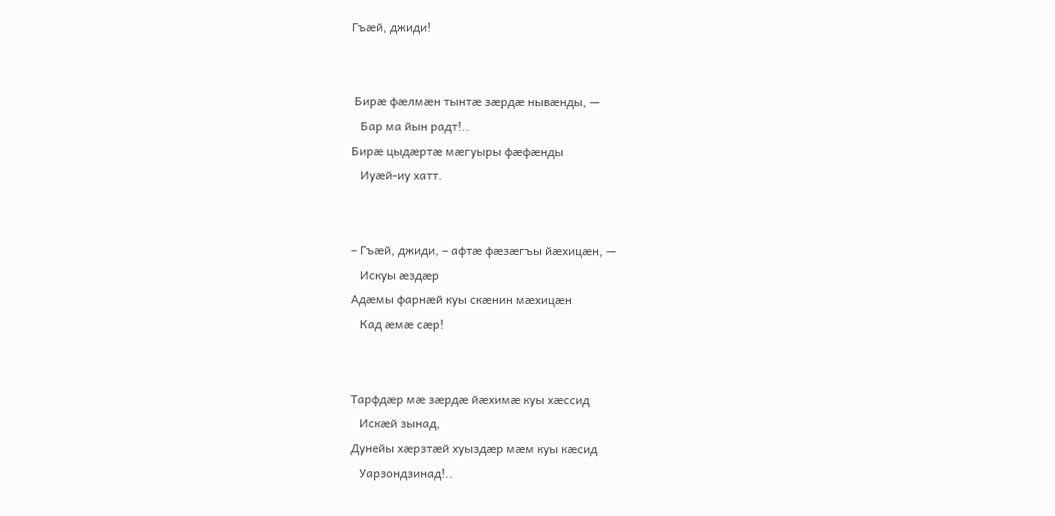Гъæй, джиди!


 Бирæ фæлмæн тынтæ зæрдæ нывæнды, —
   Бар ма йын радт!..
Бирæ цыдæртæ мæгуыры фæфæнды
   Иуæй-иу хатт.


– Гъæй, джиди, – афтæ фæзæгъы йæхицæн, —
   Искуы æздæр
Адæмы фарнæй куы скæнин мæхицæн
   Кад æмæ сæр!


Тарфдæр мæ зæрдæ йæхимæ куы хæссид
   Искæй зынад,
Дунейы хæрзтæй хуыздæр мæм куы кæсид
   Уарзондзинад!..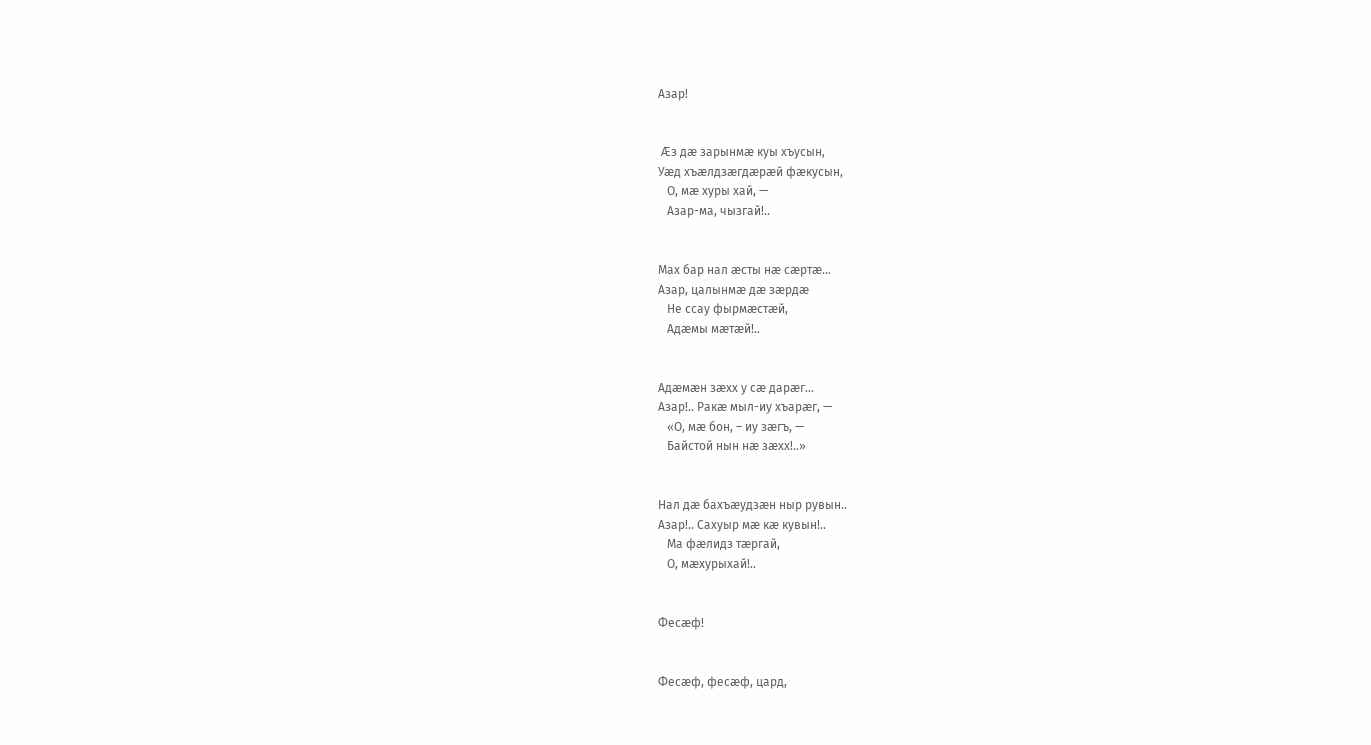Азар!


 Æз дæ зарынмæ куы хъусын,
Уæд хъæлдзæгдæрæй фæкусын,
   О, мæ хуры хай, —
   Азар-ма, чызгай!..


Мах бар нал æсты нæ сæртæ…
Азар, цалынмæ дæ зæрдæ
   Не ссау фырмæстæй,
   Адæмы мæтæй!..


Адæмæн зæхх у сæ дарæг…
Азар!.. Ракæ мыл-иу хъарæг, —
   «О, мæ бон, – иу зæгъ, —
   Байстой нын нæ зæхх!..»


Нал дæ бахъæудзæн ныр рувын..
Азар!.. Сахуыр мæ кæ кувын!..
   Ма фæлидз тæргай,
   О, мæхурыхай!..


Фесæф!


Фесæф, фесæф, цард,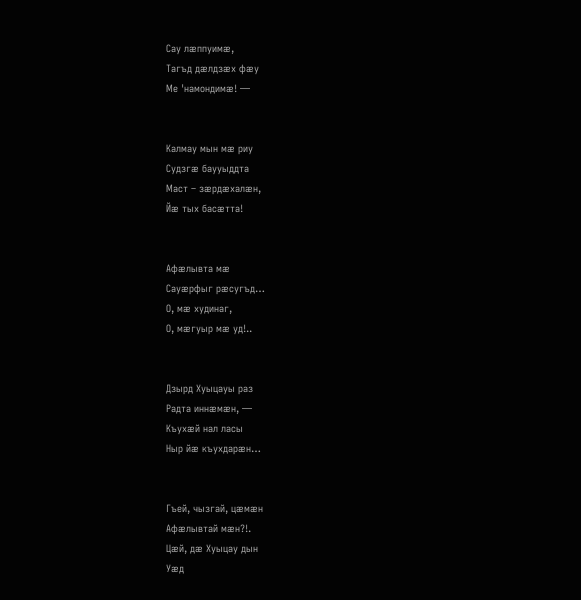Сау лæппуимæ,
Тагъд дæлдзæх фæу
Ме 'намондимæ! —


Калмау мын мæ риу
Судзгæ баууыддта
Маст – зæрдæхалæн,
Йæ тых басæтта!


Афæлывта мæ
Сауæрфыг рæсугъд…
О, мæ худинаг,
О, мæгуыр мæ уд!..


Дзырд Хуыцауы раз
Радта иннæмæн, —
Къухæй нал ласы
Ныр йæ къухдарæн…


Гъей, чызгай, цæмæн
Афæлывтай мæн?!.
Цæй, дæ Хуыцау дын
Уæд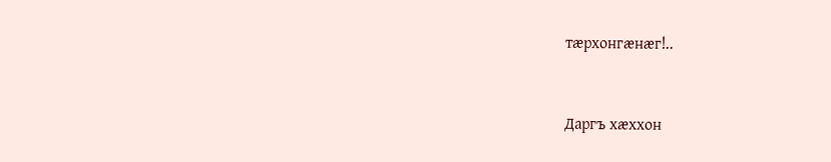тæрхонгæнæг!..


Даргъ хæххон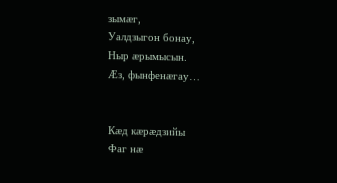зымæг,
Уалдзыгон бонау,
Ныр æрымысын.
Æз, фынфенæгау…


Кæд кæрæдзийы
Фаг нæ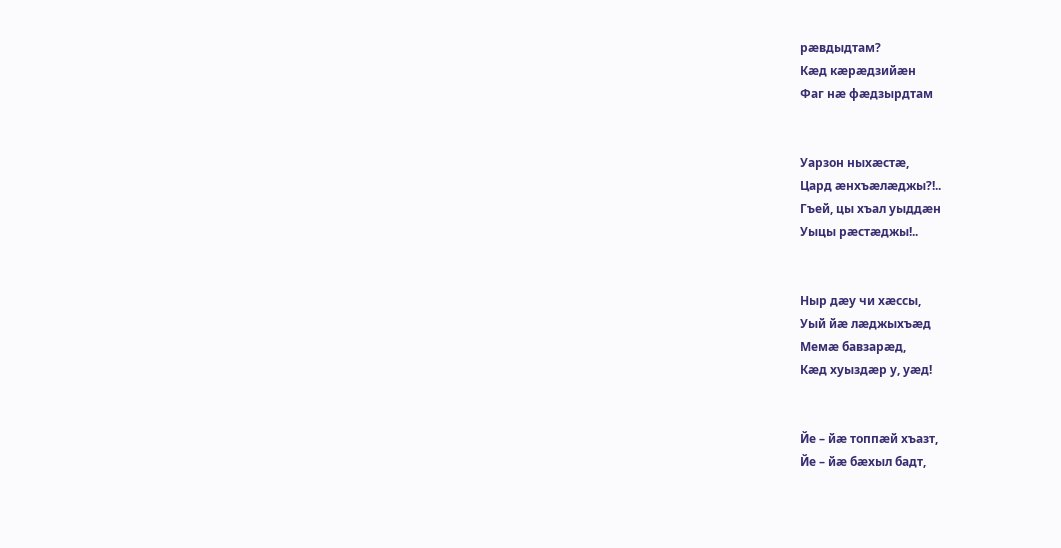рæвдыдтам?
Кæд кæрæдзийæн
Фаг нæ фæдзырдтам


Уарзон ныхæстæ,
Цард æнхъæлæджы?!..
Гъей, цы хъал уыддæн
Уыцы рæстæджы!..


Ныр дæу чи хæссы,
Уый йæ лæджыхъæд
Мемæ бавзарæд,
Кæд хуыздæр у, уæд!


Йе – йæ топпæй хъазт,
Йе – йæ бæхыл бадт,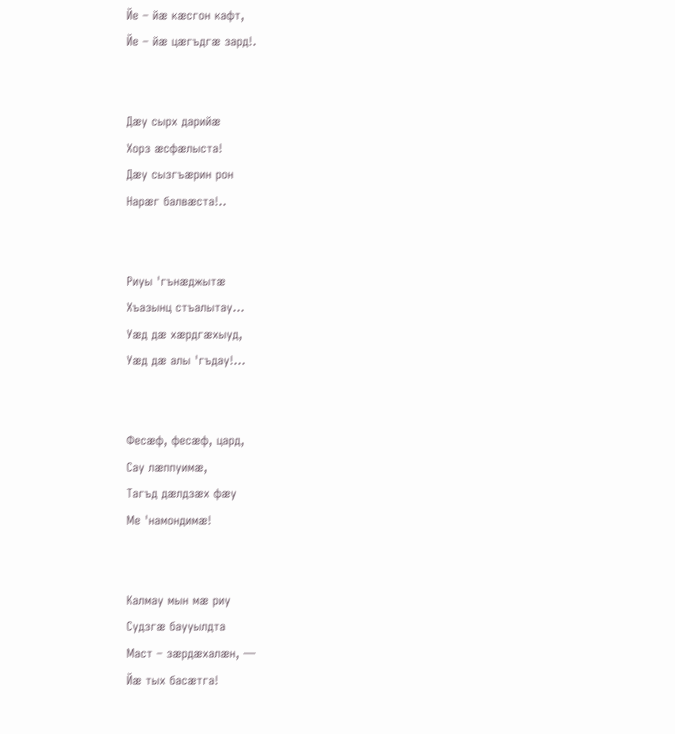Йе – йæ кæсгон кафт,
Йе – йæ цæгъдгæ зард!.


Дæу сырх дарийæ
Хорз æсфæлыста!
Дæу сызгъæрин рон
Нарæг балвæста!..


Риуы 'гънæджытæ
Хъазынц стъалытау…
Уæд дæ хæрдгæхыуд,
Уæд дæ алы 'гъдау!…


Фесæф, фесæф, цард,
Сау лæппуимæ,
Тагъд дæлдзæх фæу
Ме 'намондимæ!


Калмау мын мæ риу
Судзгæ баууылдта
Маст – зæрдæхалæн, —
Йæ тых басæтга!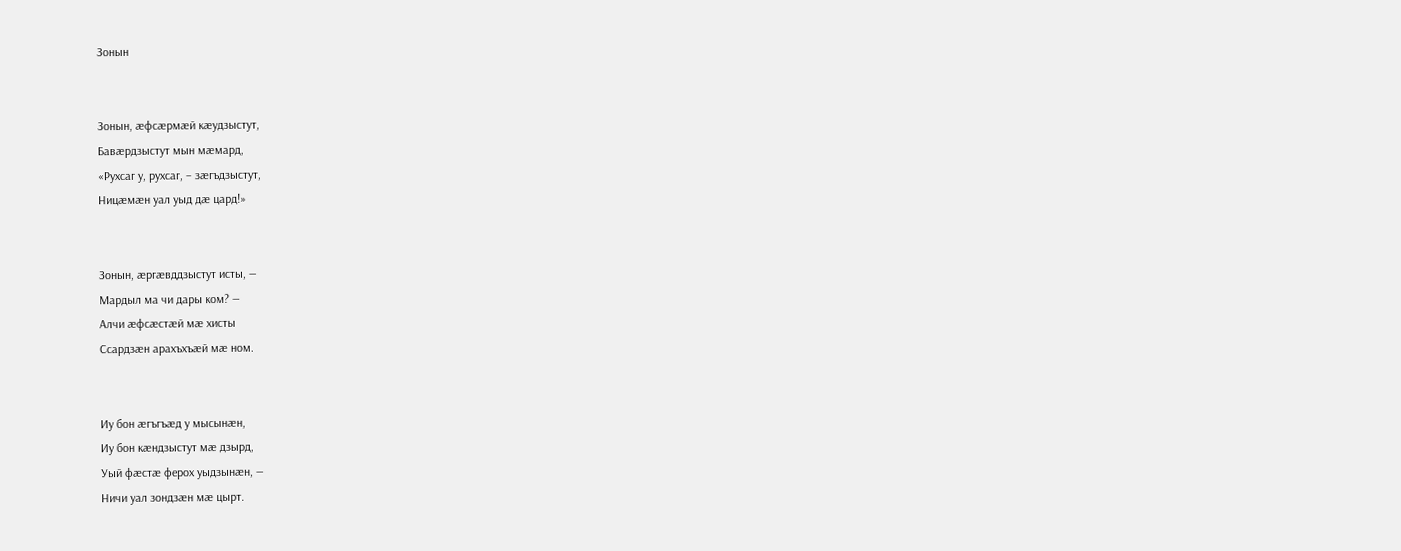Зонын


Зонын, æфсæрмæй кæудзыстут,
Бавæрдзыстут мын мæмард,
«Рухсаг у, рухсаг, – зæгъдзыстут,
Ницæмæн уал уыд дæ цард!»


Зонын, æргæвддзыстут исты, —
Мардыл ма чи дары ком? —
Алчи æфсæстæй мæ хисты
Ссардзæн арахъхъæй мæ ном.


Иу бон æгъгъæд у мысынæн,
Иу бон кæндзыстут мæ дзырд,
Уый фæстæ ферох уыдзынæн, —
Ничи уал зондзæн мæ цырт.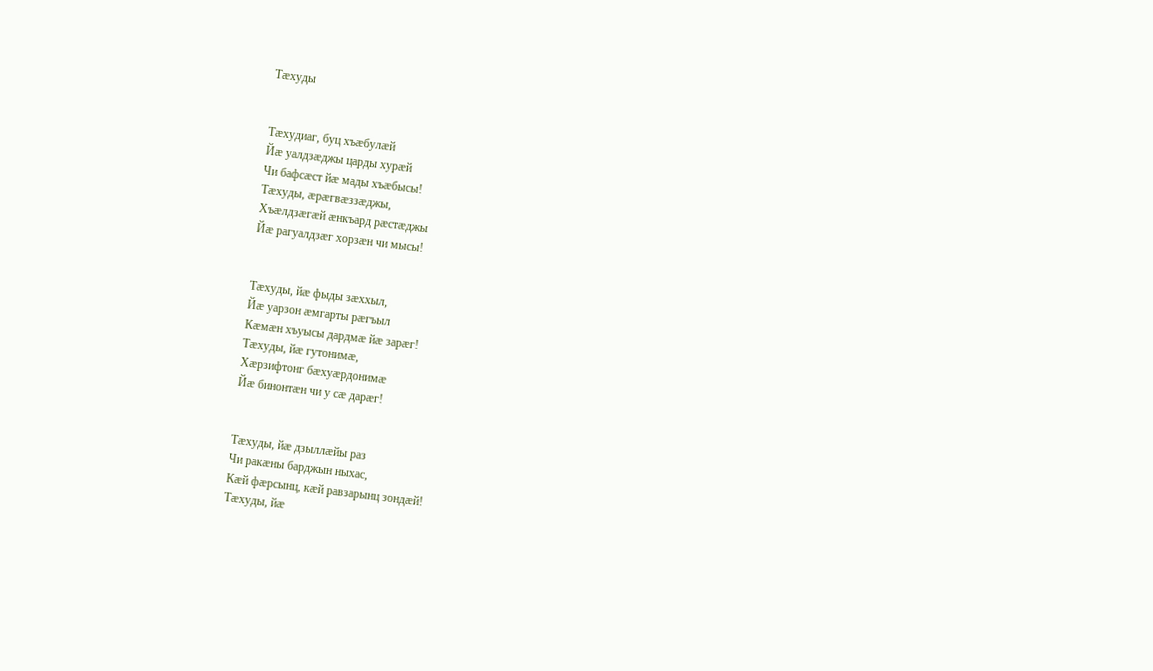Тæхуды


Тæхудиаг, буц хъæбулæй
Йæ уалдзæджы царды хурæй
Чи бафсæст йæ мады хъæбысы!
Тæхуды, æрæгвæззæджы,
Хъæлдзæгæй æнкъард рæстæджы
Йæ рагуалдзæг хорзæн чи мысы!


Тæхуды, йæ фыды зæххыл,
Йæ уарзон æмгарты рæгъыл
Кæмæн хъуысы дардмæ йæ зарæг!
Тæхуды, йæ гутонимæ,
Хæрзифтонг бæхуæрдонимæ
Йæ бинонтæн чи у сæ дарæг!


Тæхуды, йæ дзыллæйы раз
Чи ракæны барджын ныхас,
Кæй фæрсынц, кæй равзарынц зондæй!
Тæхуды, йæ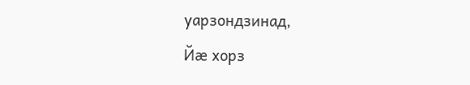уарзондзинад,
Йæ хорз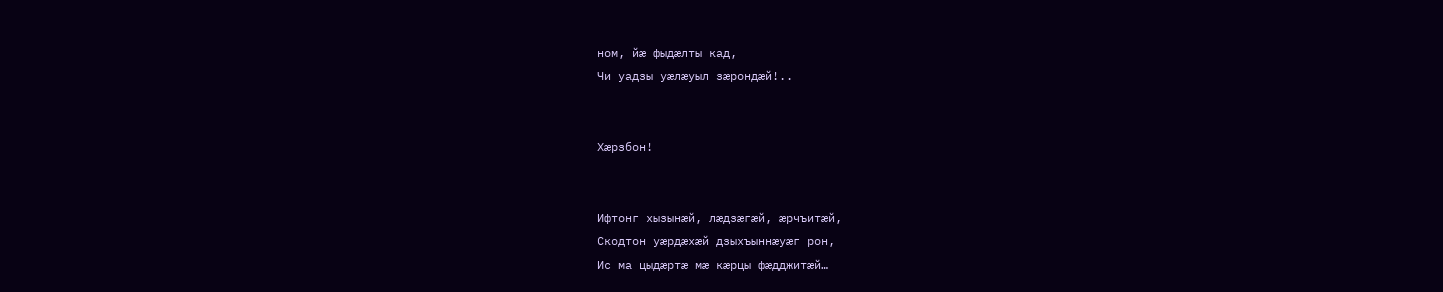ном, йæ фыдæлты кад,
Чи уадзы уæлæуыл зæрондæй!..


Хæрзбон!


Ифтонг хызынæй, лæдзæгæй, æрчъитæй,
Скодтон уæрдæхæй дзыхъыннæуæг рон,
Ис ма цыдæртæ мæ кæрцы фæдджитæй…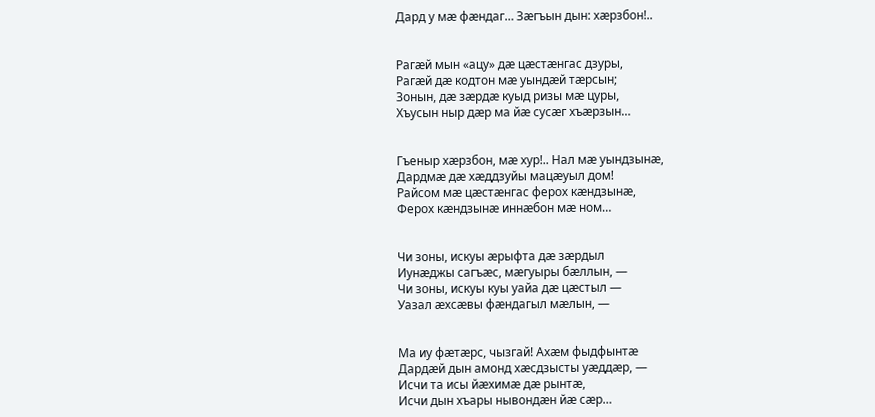Дард у мæ фæндаг… Зæгъын дын: хæрзбон!..


Рагæй мын «ацу» дæ цæстæнгас дзуры,
Рагæй дæ кодтон мæ уындæй тæрсын;
Зонын, дæ зæрдæ куыд ризы мæ цуры,
Хъусын ныр дæр ма йæ сусæг хъæрзын…


Гъеныр хæрзбон, мæ хур!.. Нал мæ уындзынæ,
Дардмæ дæ хæддзуйы мацæуыл дом!
Райсом мæ цæстæнгас ферох кæндзынæ,
Ферох кæндзынæ иннæбон мæ ном…


Чи зоны, искуы æрыфта дæ зæрдыл
Иунæджы сагъæс, мæгуыры бæллын, —
Чи зоны, искуы куы уайа дæ цæстыл —
Уазал æхсæвы фæндагыл мæлын, —


Ма иу фæтæрс, чызгай! Ахæм фыдфынтæ
Дардæй дын амонд хæсдзысты уæддæр, —
Исчи та исы йæхимæ дæ рынтæ,
Исчи дын хъары нывондæн йæ сæр…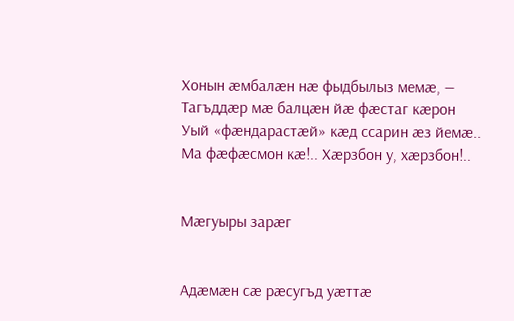Хонын æмбалæн нæ фыдбылыз мемæ, —
Тагъддæр мæ балцæн йæ фæстаг кæрон
Уый «фæндарастæй» кæд ссарин æз йемæ..
Ма фæфæсмон кæ!.. Хæрзбон у, хæрзбон!..


Мæгуыры зарæг


Адæмæн сæ рæсугъд уæттæ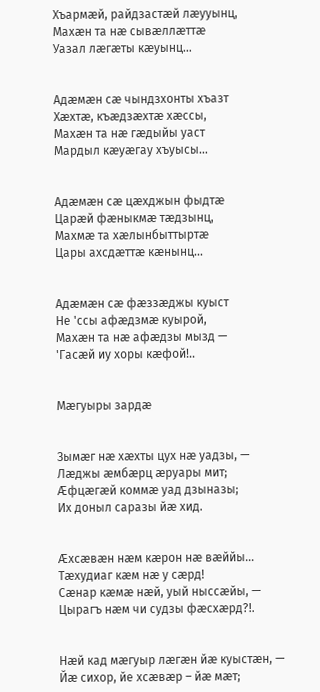Хъармæй, райдзастæй лæууынц,
Махæн та нæ сывæллæттæ
Уазал лæгæты кæуынц…


Адæмæн сæ чындзхонты хъазт
Хæхтæ, къæдзæхтæ хæссы,
Махæн та нæ гæдыйы уаст
Мардыл кæуæгау хъуысы…


Адæмæн сæ цæхджын фыдтæ
Царæй фæныкмæ тæдзынц,
Махмæ та хæлынбыттыртæ
Цары ахсдæттæ кæнынц…


Адæмæн сæ фæззæджы куыст
Не 'ссы афæдзмæ куырой,
Махæн та нæ афæдзы мызд —
'Гасæй иу хоры кæфой!..


Мæгуыры зардæ


Зымæг нæ хæхты цух нæ уадзы, —
Лæджы æмбæрц æруары мит;
Æфцæгæй коммæ уад дзыназы;
Их доныл саразы йæ хид.


Æхсæвæн нæм кæрон нæ вæййы…
Тæхудиаг кæм нæ у сæрд!
Сæнар кæмæ нæй, уый ныссæйы, —
Цырагъ нæм чи судзы фæсхæрд?!.


Нæй кад мæгуыр лæгæн йæ куыстæн, —
Йæ сихор, йе хсæвæр – йæ мæт;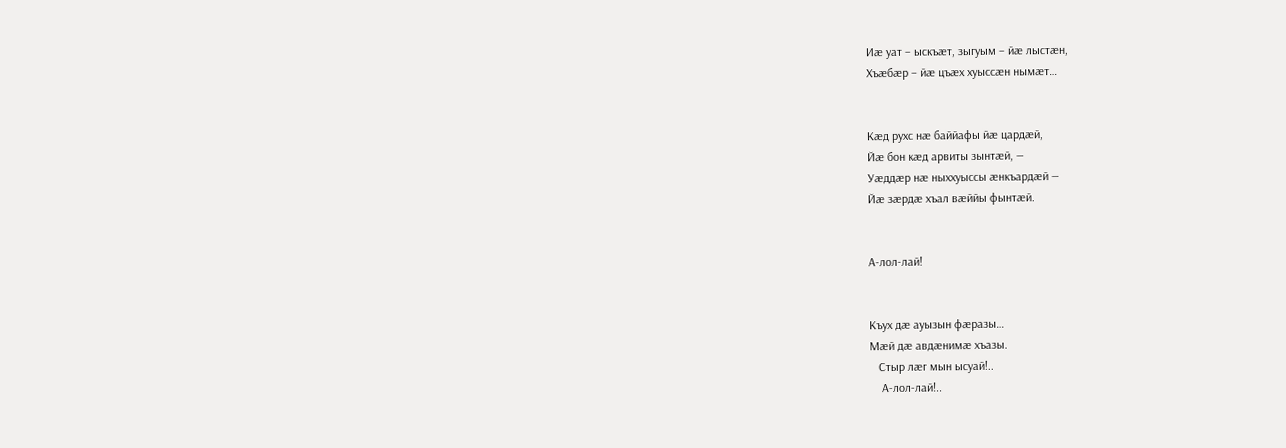Иæ уат – ыскъæт, зыгуым – йæ лыстæн,
Хъæбæр – йæ цъæх хуыссæн нымæт…


Кæд рухс нæ баййафы йæ цардæй,
Йæ бон кæд арвиты зынтæй, —
Уæддæр нæ ныххуыссы æнкъардæй —
Йæ зæрдæ хъал вæййы фынтæй.


А-лол-лай!


Къух дæ ауызын фæразы…
Мæй дæ авдæнимæ хъазы.
   Стыр лæг мын ысуай!..
    А-лол-лай!..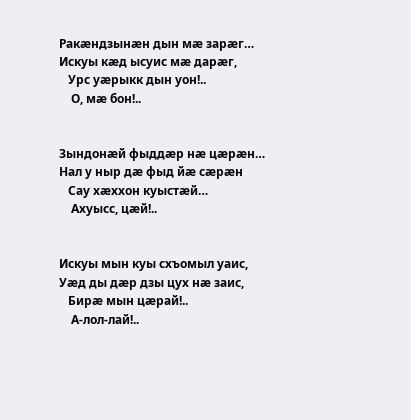Ракæндзынæн дын мæ зарæг…
Искуы кæд ысуис мæ дарæг,
   Урс уæрыкк дын уон!..
    О, мæ бон!..


Зындонæй фыддæр нæ цæрæн…
Нал у ныр дæ фыд йæ сæрæн
   Сау хæххон куыстæй…
    Ахуысс, цæй!..


Искуы мын куы схъомыл уаис,
Уæд ды дæр дзы цух нæ заис,
   Бирæ мын цæрай!..
    А-лол-лай!..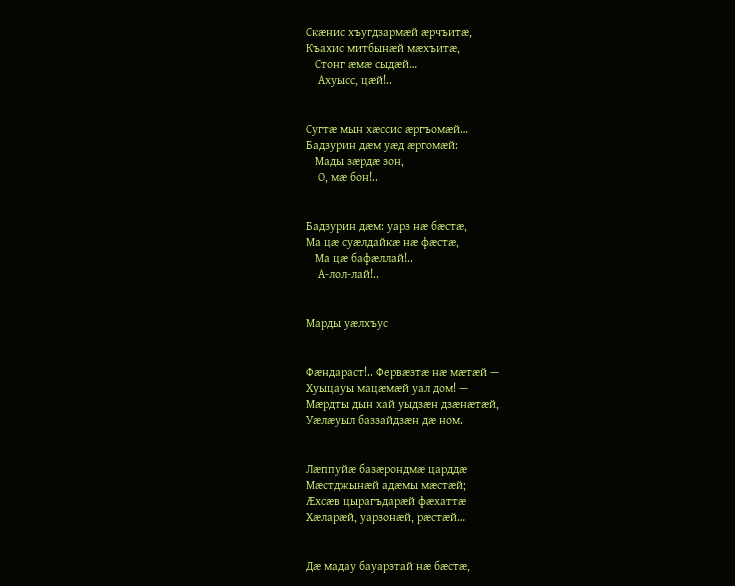Скæнис хъугдзармæй æрчъитæ,
Къахис митбынæй мæхъитæ,
   Стонг æмæ сыдæй…
    Ахуысс, цæй!..


Сугтæ мын хæссис æргъомæй…
Бадзурин дæм уæд æргомæй:
   Мады зæрдæ зон,
    О, мæ бон!..


Бадзурин дæм: уарз нæ бæстæ,
Ма цæ суæлдайкæ нæ фæстæ,
   Ма цæ бафæллай!..
    А-лол-лай!..


Марды уæлхъус


Фæндараст!.. Фервæзтæ нæ мæтæй —
Хуыцауы мацæмæй уал дом! —
Мæрдты дын хай уыдзæн дзæнæтæй,
Уæлæуыл баззайдзæн дæ ном.


Лæппуйæ базæрондмæ царддæ
Мæстджынæй адæмы мæстæй;
Æхсæв цырагъдарæй фæхаттæ
Хæларæй, уарзонæй, рæстæй…


Дæ мадау бауарзтай нæ бæстæ,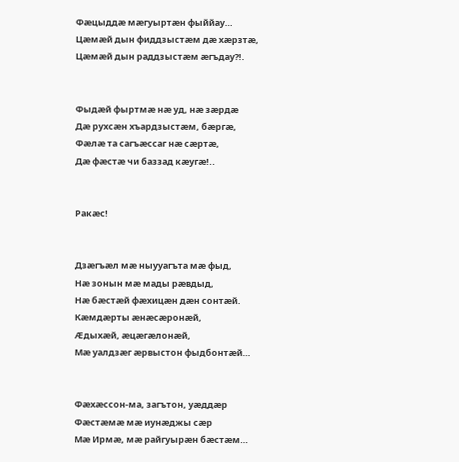Фæцыддæ мæгуыртæн фыййау…
Цæмæй дын фиддзыстæм дæ хæрзтæ,
Цæмæй дын раддзыстæм æгъдау?!.


Фыдæй фыртмæ нæ уд, нæ зæрдæ
Дæ рухсæн хъардзыстæм, бæргæ,
Фæлæ та сагъæссаг нæ сæртæ,
Дæ фæстæ чи баззад кæугæ!..


Ракæс!


Дзæгъæл мæ ныууагъта мæ фыд,
Нæ зонын мæ мады рæвдыд,
Нæ бæстæй фæхицæн дæн сонтæй.
Кæмдæрты æнæсæронæй,
Æдыхæй, æцæгæлонæй,
Мæ уалдзæг æрвыстон фыдбонтæй…


Фæхæссон-ма, загътон, уæддæр
Фæстæмæ мæ иунæджы сæр
Мæ Ирмæ, мæ райгуырæн бæстæм…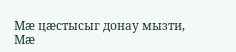Мæ цæстысыг донау мызти,
Мæ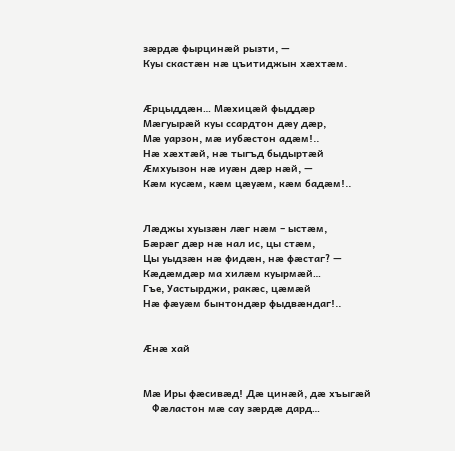зæрдæ фырцинæй рызти, —
Куы скастæн нæ цъитиджын хæхтæм.


Æрцыддæн… Мæхицæй фыддæр
Мæгуырæй куы ссардтон дæу дæр,
Мæ уарзон, мæ иубæстон адæм!..
Нæ хæхтæй, нæ тыгъд быдыртæй
Æмхуызон нæ иуæн дæр нæй, —
Кæм кусæм, кæм цæуæм, кæм бадæм!..


Лæджы хуызæн лæг нæм – ыстæм,
Бæрæг дæр нæ нал ис, цы стæм,
Цы уыдзæн нæ фидæн, нæ фæстаг? —
Кæдæмдæр ма хилæм куырмæй…
Гъе, Уастырджи, ракæс, цæмæй
Нæ фæуæм бынтондæр фыдвæндаг!..


Æнæ хай


Мæ Иры фæсивæд! Дæ цинæй, дæ хъыгæй
   Фæластон мæ сау зæрдæ дард…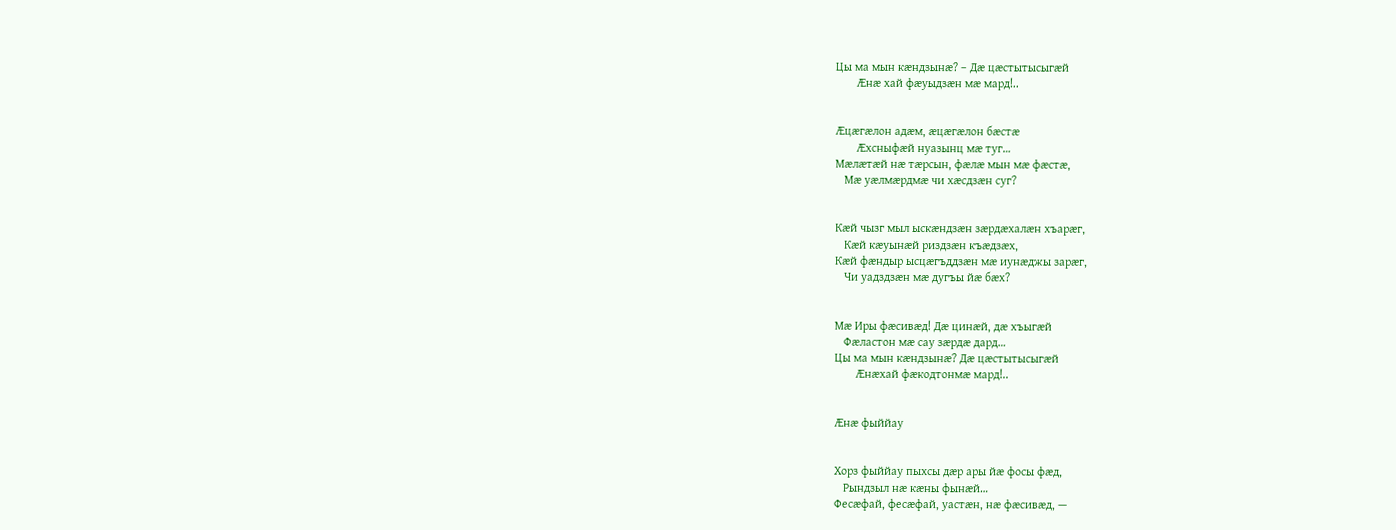Цы ма мын кæндзынæ? – Дæ цæстытысыгæй
   Æнæ хай фæуыдзæн мæ мард!..


Æцæгæлон адæм, æцæгæлон бæстæ
   Æхсныфæй нуазынц мæ туг…
Мæлæтæй нæ тæрсын, фæлæ мын мæ фæстæ,
   Мæ уæлмæрдмæ чи хæсдзæн суг?


Кæй чызг мыл ыскæндзæн зæрдæхалæн хъарæг,
   Кæй кæуынæй риздзæн къæдзæх,
Кæй фæндыр ысцæгъддзæн мæ иунæджы зарæг,
   Чи уадздзæн мæ дугъы йæ бæх?


Мæ Иры фæсивæд! Дæ цинæй, дæ хъыгæй
   Фæластон мæ сау зæрдæ дард…
Цы ма мын кæндзынæ? Дæ цæстытысыгæй
   Æнæхай фæкодтонмæ мард!..


Æнæ фыййау


Хорз фыййау пыхсы дæр ары йæ фосы фæд,
   Рындзыл нæ кæны фынæй…
Фесæфай, фесæфай, уастæн, нæ фæсивæд, —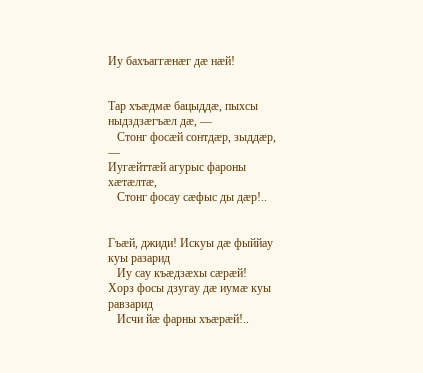Иу бахъаггæнæг дæ нæй!


Тар хъæдмæ бацыддæ, пыхсы ныдздзæгъæл дæ, —
   Стонг фосæй сонтдæр, зыддæр, —
Иугæйттæй агурыс фароны хæтæлтæ,
   Стонг фосау сæфыс ды дæр!..


Гъæй, джиди! Искуы дæ фыййау куы разарид
   Иу сау къæдзæхы сæрæй!
Хорз фосы дзугау дæ иумæ куы равзарид
   Исчи йæ фарны хъæрæй!..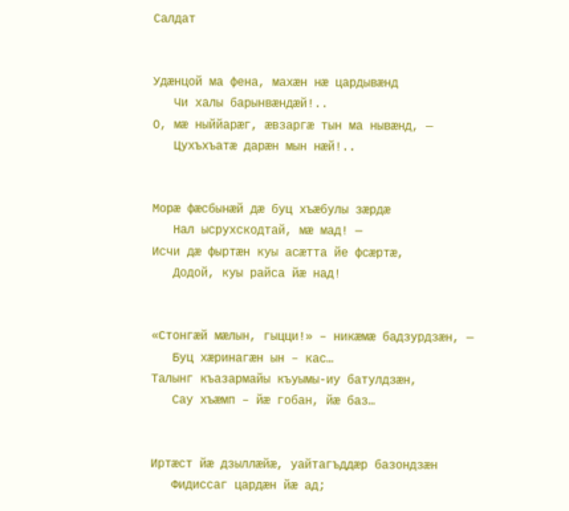Салдат


Удæнцой ма фена, махæн нæ цардывæнд
   Чи халы барынвæндæй!..
О, мæ ныййарæг, æвзаргæ тын ма нывæнд, —
   Цухъхъатæ дарæн мын нæй!..


Морæ фæсбынæй дæ буц хъæбулы зæрдæ
   Нал ысрухскодтай, мæ мад! —
Исчи дæ фыртæн куы асæтта йе фсæртæ,
   Додой, куы райса йæ над!


«Стонгæй мæлын, гыцци!» – никæмæ бадзурдзæн, —
   Буц хæринагæн ын – кас…
Талынг къазармайы къуымы-иу батулдзæн,
   Сау хъæмп – йæ гобан, йæ баз…


Иртæст йæ дзыллæйæ, уайтагъддæр базондзæн
   Фидиссаг цардæн йæ ад;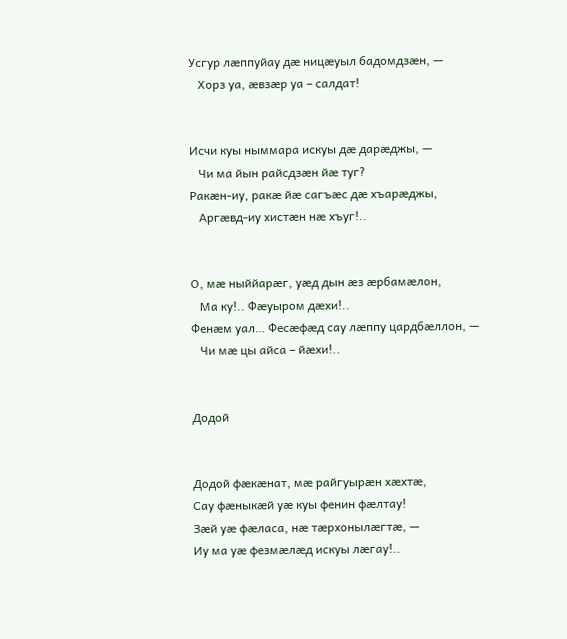Усгур лæппуйау дæ ницæуыл бадомдзæн, —
   Хорз уа, æвзæр уа – салдат!


Исчи куы ныммара искуы дæ дарæджы, —
   Чи ма йын райсдзæн йæ туг?
Ракæн-иу, ракæ йæ сагъæс дæ хъарæджы,
   Аргæвд-иу хистæн нæ хъуг!..


О, мæ ныййарæг, уæд дын æз æрбамæлон,
   Ма ку!.. Фæуыром дæхи!..
Фенæм уал… Фесæфæд сау лæппу цардбæллон, —
   Чи мæ цы айса – йæхи!..


Додой


Додой фæкæнат, мæ райгуырæн хæхтæ,
Сау фæныкæй уæ куы фенин фæлтау!
Зæй уæ фæласа, нæ тæрхонылæгтæ, —
Иу ма уæ фезмæлæд искуы лæгау!..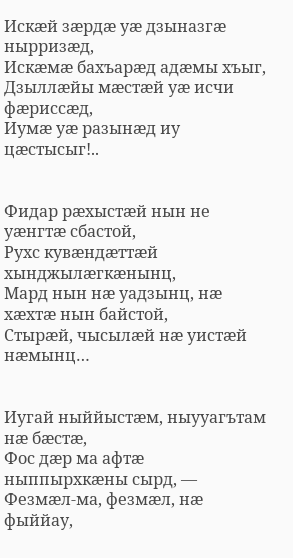Искæй зæрдæ уæ дзыназгæ нырризæд,
Искæмæ бахъарæд адæмы хъыг,
Дзыллæйы мæстæй уæ исчи фæриссæд,
Иумæ уæ разынæд иу цæстысыг!..


Фидар рæхыстæй нын не уæнгтæ сбастой,
Рухс кувæндæттæй хынджылæгкæнынц,
Мард нын нæ уадзынц, нæ хæхтæ нын байстой,
Стырæй, чысылæй нæ уистæй нæмынц…


Иугай ныййыстæм, ныууагътам нæ бæстæ,
Фос дæр ма афтæ ныппырхкæны сырд, —
Фезмæл-ма, фезмæл, нæ фыййау,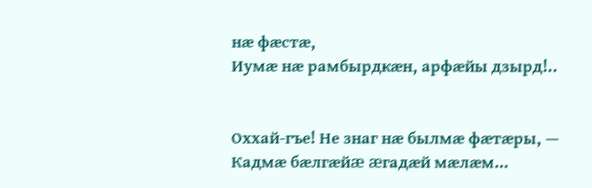нæ фæстæ,
Иумæ нæ рамбырдкæн, арфæйы дзырд!..


Оххай-гъе! Не знаг нæ былмæ фæтæры, —
Кадмæ бæлгæйæ æгадæй мæлæм…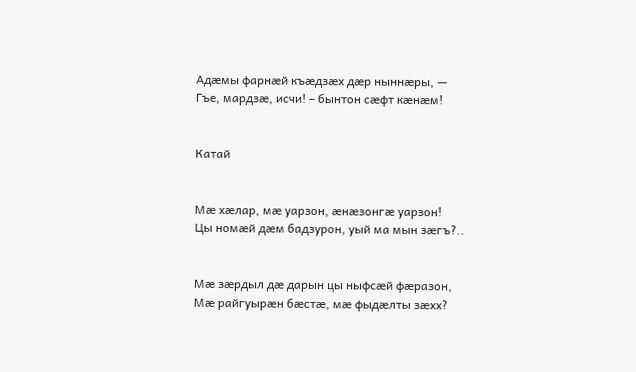Адæмы фарнæй къæдзæх дæр ныннæры, —
Гъе, мардзæ, исчи! – бынтон сæфт кæнæм!


Катай


Мæ хæлар, мæ уарзон, æнæзонгæ уарзон!
Цы номæй дæм бадзурон, уый ма мын зæгъ?..


Мæ зæрдыл дæ дарын цы ныфсæй фæразон,
Мæ райгуырæн бæстæ, мæ фыдæлты зæхх?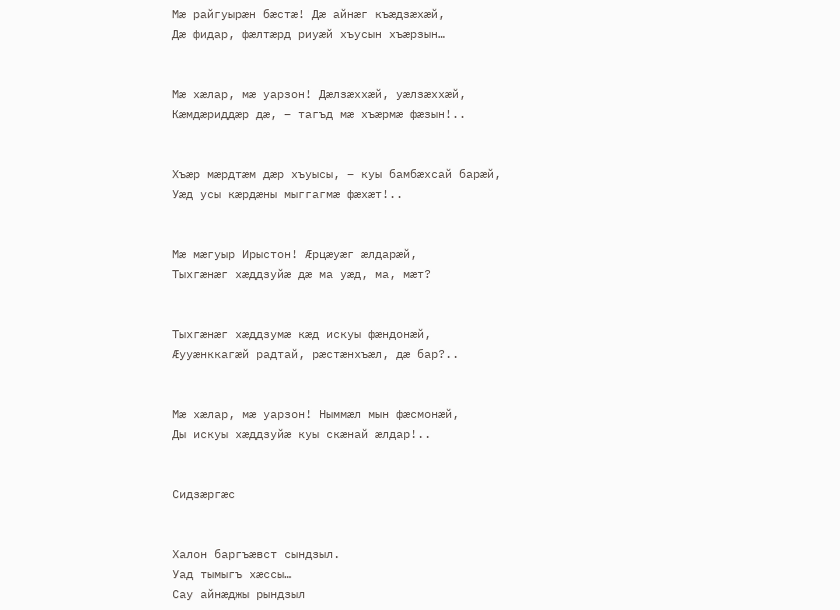Мæ райгуырæн бæстæ! Дæ айнæг къæдзæхæй,
Дæ фидар, фæлтæрд риуæй хъусын хъæрзын…


Мæ хæлар, мæ уарзон! Дæлзæххæй, уæлзæххæй,
Кæмдæриддæр дæ, – тагъд мæ хъæрмæ фæзын!..


Хъæр мæрдтæм дæр хъуысы, – куы бамбæхсай барæй,
Уæд усы кæрдæны мыггагмæ фæхæт!..


Мæ мæгуыр Ирыстон! Æрцæуæг æлдарæй,
Тыхгæнæг хæддзуйæ дæ ма уæд, ма, мæт?


Тыхгæнæг хæддзумæ кæд искуы фæндонæй,
Æууæнккагæй радтай, рæстæнхъæл, дæ бар?..


Мæ хæлар, мæ уарзон! Ныммæл мын фæсмонæй,
Ды искуы хæддзуйæ куы скæнай æлдар!..


Сидзæргæс


Халон баргъæвст сындзыл.
Уад тымыгъ хæссы…
Сау айнæджы рындзыл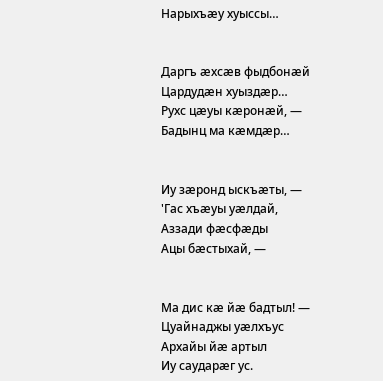Нарыхъæу хуыссы…


Даргъ æхсæв фыдбонæй
Цардудæн хуыздæр…
Рухс цæуы кæронæй, —
Бадынц ма кæмдæр…


Иу зæронд ыскъæты, —
'Гас хъæуы уæлдай,
Аззади фæсфæды
Ацы бæстыхай, —


Ма дис кæ йæ бадтыл! —
Цуайнаджы уæлхъус
Архайы йæ артыл
Иу саударæг ус.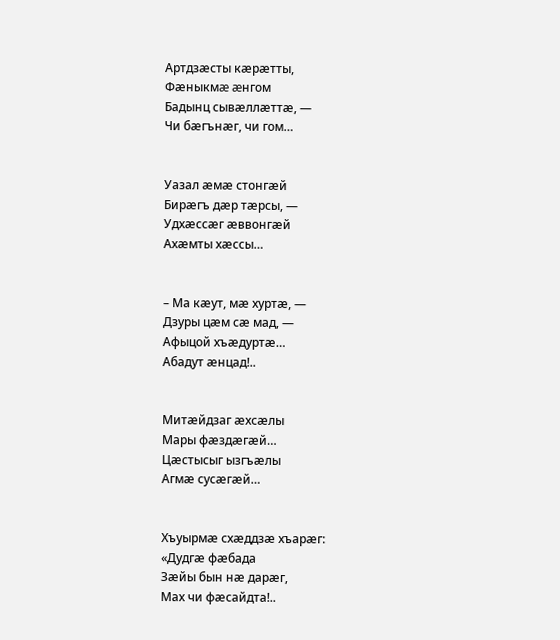Артдзæсты кæрæтты,
Фæныкмæ æнгом
Бадынц сывæллæттæ, —
Чи бæгънæг, чи гом…


Уазал æмæ стонгæй
Бирæгъ дæр тæрсы, —
Удхæссæг æввонгæй
Ахæмты хæссы…


– Ма кæут, мæ хуртæ, —
Дзуры цæм сæ мад, —
Афыцой хъæдуртæ…
Абадут æнцад!..


Митæйдзаг æхсæлы
Мары фæздæгæй…
Цæстысыг ызгъæлы
Агмæ сусæгæй…


Хъуырмæ схæддзæ хъарæг:
«Дудгæ фæбада
Зæйы бын нæ дарæг,
Мах чи фæсайдта!..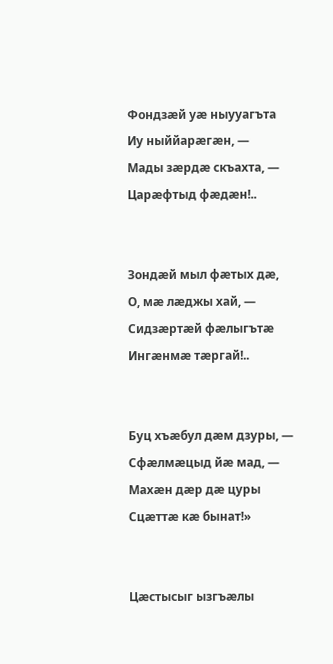Фондзæй уæ ныууагъта
Иу ныййарæгæн, —
Мады зæрдæ скъахта, —
Царæфтыд фæдæн!..


Зондæй мыл фæтых дæ,
О, мæ лæджы хай, —
Сидзæртæй фæлыгътæ
Ингæнмæ тæргай!..


Буц хъæбул дæм дзуры, —
Сфæлмæцыд йæ мад, —
Махæн дæр дæ цуры
Сцæттæ кæ бынат!»


Цæстысыг ызгъæлы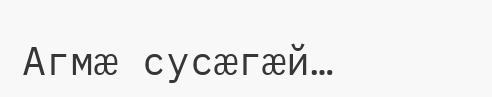Агмæ сусæгæй…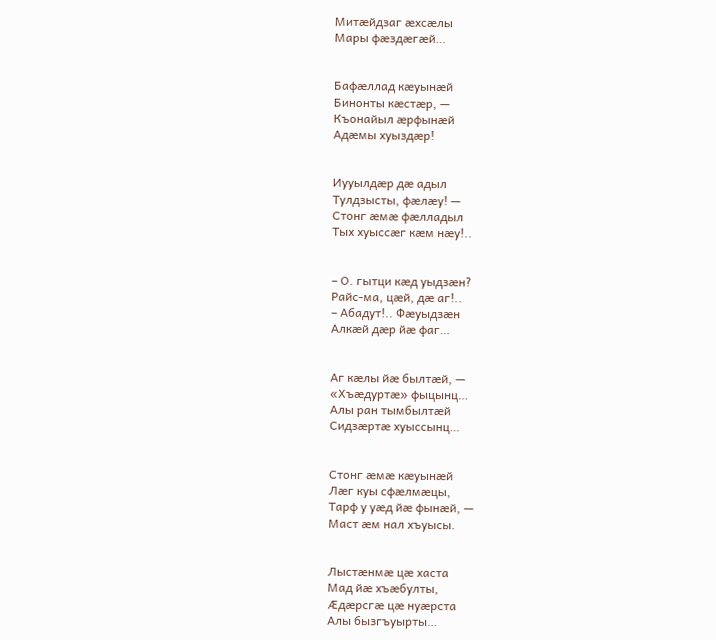Митæйдзаг æхсæлы
Мары фæздæгæй…


Бафæллад кæуынæй
Бинонты кæстæр, —
Къонайыл æрфынæй
Адæмы хуыздæр!


Иууылдæр дæ адыл
Тулдзысты, фæлæу! —
Стонг æмæ фæлладыл
Тых хуыссæг кæм нæу!..


– О. гытци кæд уыдзæн?
Райс-ма, цæй, дæ аг!..
– Абадут!.. Фæуыдзæн
Алкæй дæр йæ фаг…


Аг кæлы йæ былтæй, —
«Хъæдуртæ» фыцынц…
Алы ран тымбылтæй
Сидзæртæ хуыссынц…


Стонг æмæ кæуынæй
Лæг куы сфæлмæцы,
Тарф у уæд йæ фынæй, —
Маст æм нал хъуысы.


Лыстæнмæ цæ хаста
Мад йæ хъæбулты,
Æдæрсгæ цæ нуæрста
Алы бызгъуырты…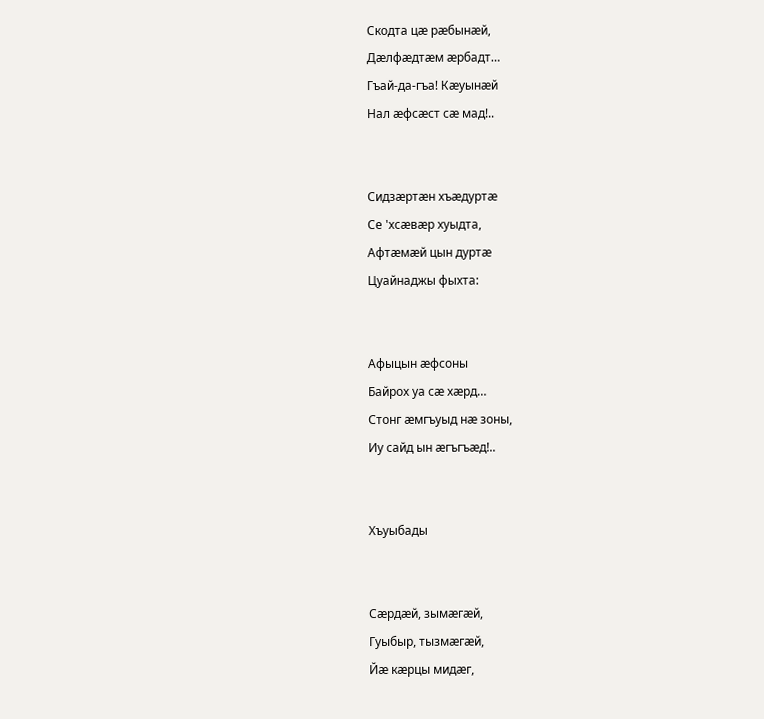Скодта цæ рæбынæй,
Дæлфæдтæм æрбадт…
Гъай-да-гъа! Кæуынæй
Нал æфсæст сæ мад!..


Сидзæртæн хъæдуртæ
Се 'хсæвæр хуыдта,
Афтæмæй цын дуртæ
Цуайнаджы фыхта:


Афыцын æфсоны
Байрох уа сæ хæрд…
Стонг æмгъуыд нæ зоны,
Иу сайд ын æгъгъæд!..


Хъуыбады


Сæрдæй, зымæгæй,
Гуыбыр, тызмæгæй,
Йæ кæрцы мидæг,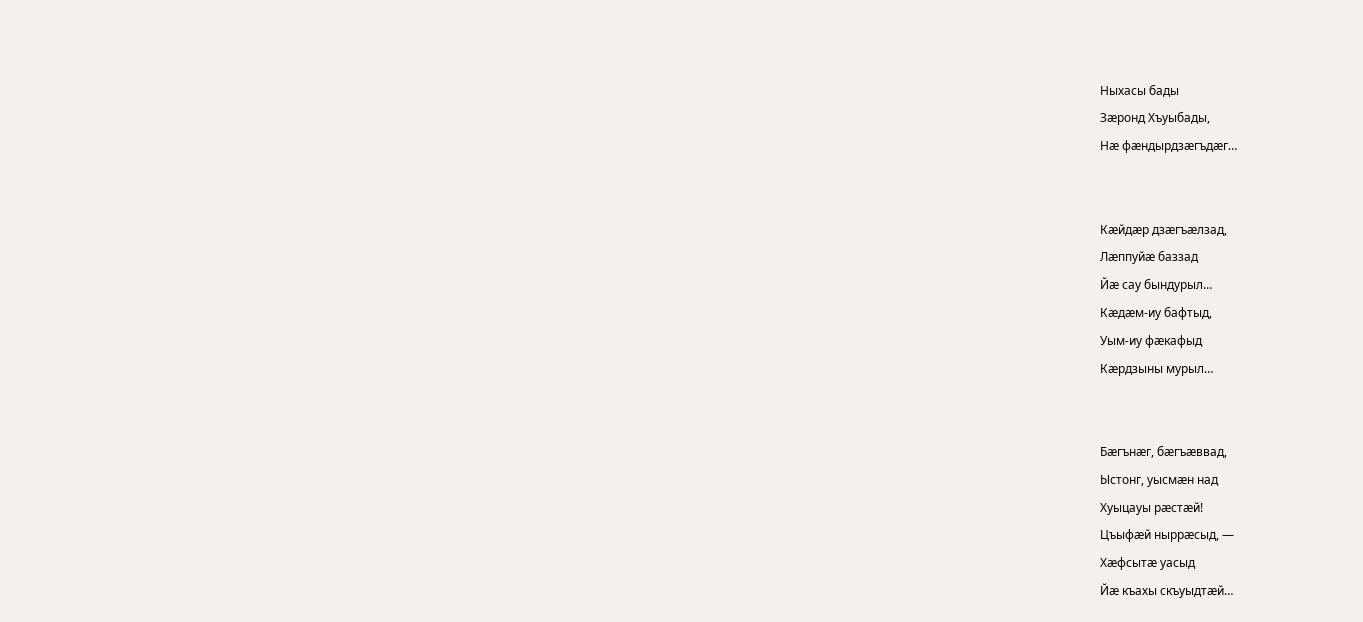Ныхасы бады
Зæронд Хъуыбады,
Нæ фæндырдзæгъдæг…


Кæйдæр дзæгъæлзад,
Лæппуйæ баззад
Йæ сау бындурыл…
Кæдæм-иу бафтыд,
Уым-иу фæкафыд
Кæрдзыны мурыл…


Бæгънæг, бæгъæввад,
Ыстонг, уысмæн над
Хуыцауы рæстæй!
Цъыфæй ныррæсыд, —
Хæфсытæ уасыд
Йæ къахы скъуыдтæй…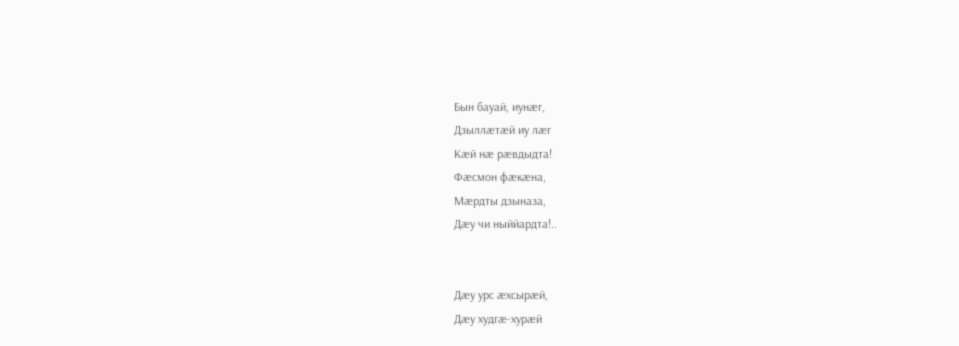Бын бауай, иунæг,
Дзыллæтæй иу лæг
Кæй нæ рæвдыдта!
Фæсмон фæкæна,
Мæрдты дзыназа,
Дæу чи ныййардта!..


Дæу урс æхсырæй,
Дæу худгæ-хурæй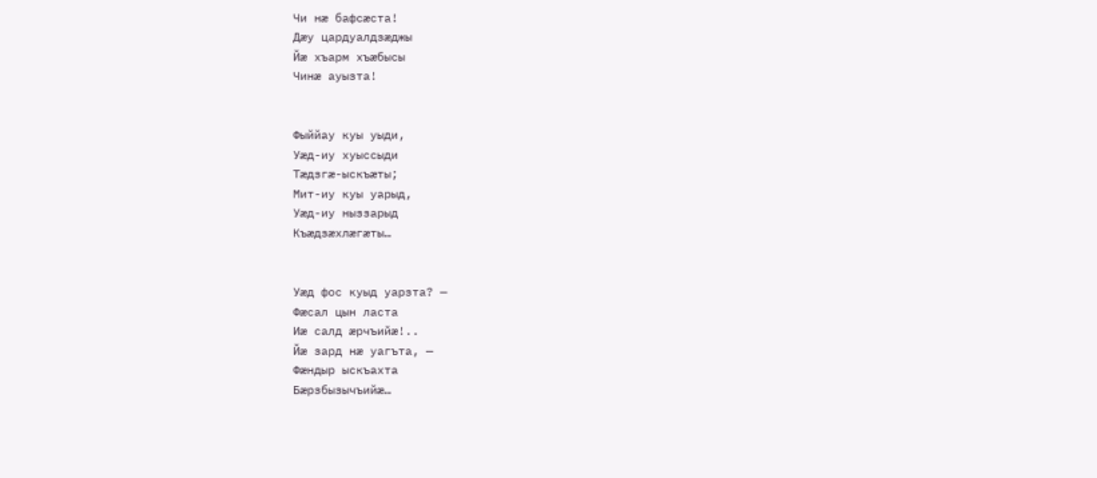Чи нæ бафсæста!
Дæу цардуалдзæджы
Йæ хъарм хъæбысы
Чинæ ауызта!


Фыййау куы уыди,
Уæд-иу хуыссыди
Тæдзгæ-ыскъæты;
Мит-иу куы уарыд,
Уæд-иу ныззарыд
Къæдзæхлæгæты…


Уæд фос куыд уарзта? —
Фæсал цын ласта
Иæ салд æрчъийæ!..
Йæ зард нæ уагъта, —
Фæндыр ыскъахта
Бæрзбызычъийæ…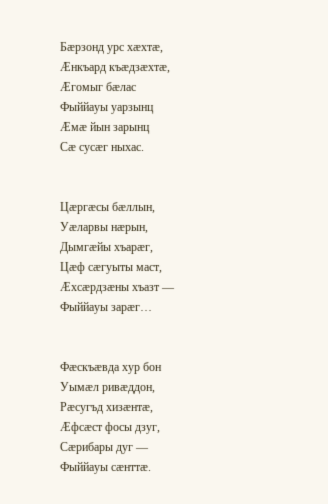Бæрзонд урс хæхтæ,
Æнкъард къæдзæхтæ,
Æгомыг бæлас
Фыййауы уарзынц
Æмæ йын зарынц
Сæ сусæг ныхас.


Цæргæсы бæллын,
Уæларвы нæрын,
Дымгæйы хъарæг,
Цæф сæгуыты маст,
Æхсæрдзæны хъазт —
Фыййауы зарæг…


Фæскъæвда хур бон
Уымæл ривæддон,
Рæсугъд хизæнтæ,
Æфсæст фосы дзуг,
Сæрибары дуг —
Фыййауы сæнттæ.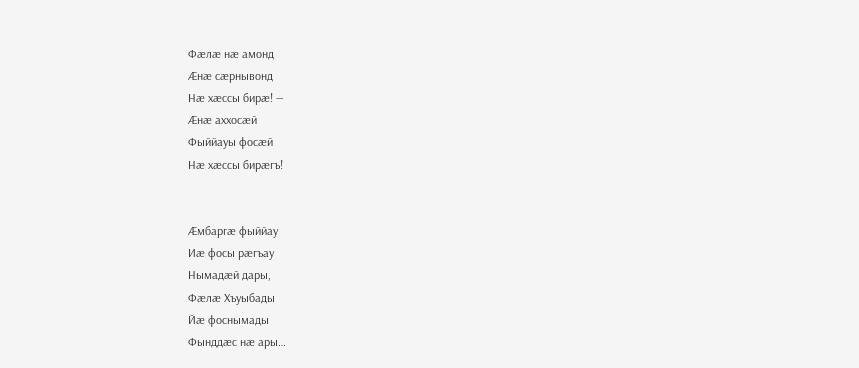Фæлæ нæ амонд
Æнæ сæрнывонд
Нæ хæссы бирæ! —
Æнæ аххосæй
Фыййауы фосæй
Нæ хæссы бирæгъ!


Æмбаргæ фыййау
Иæ фосы рæгъау
Нымадæй дары,
Фæлæ Хъуыбады
Йæ фоснымады
Фынддæс нæ ары…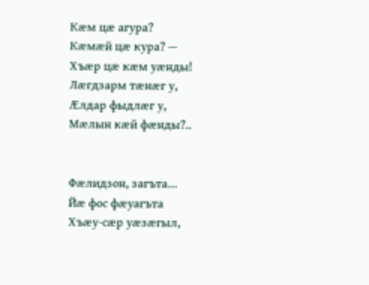Кæм цæ агура?
Кæмæй цæ кура? —
Хъæр цæ кæм уæнды!
Лæгдзарм тæнæг у,
Æлдар фыдлæг у,
Мæлын кæй фæнды?..


Фæлидзон, загъта…
Йæ фос фæуагъта
Хъæу-сæр уæзæгыл,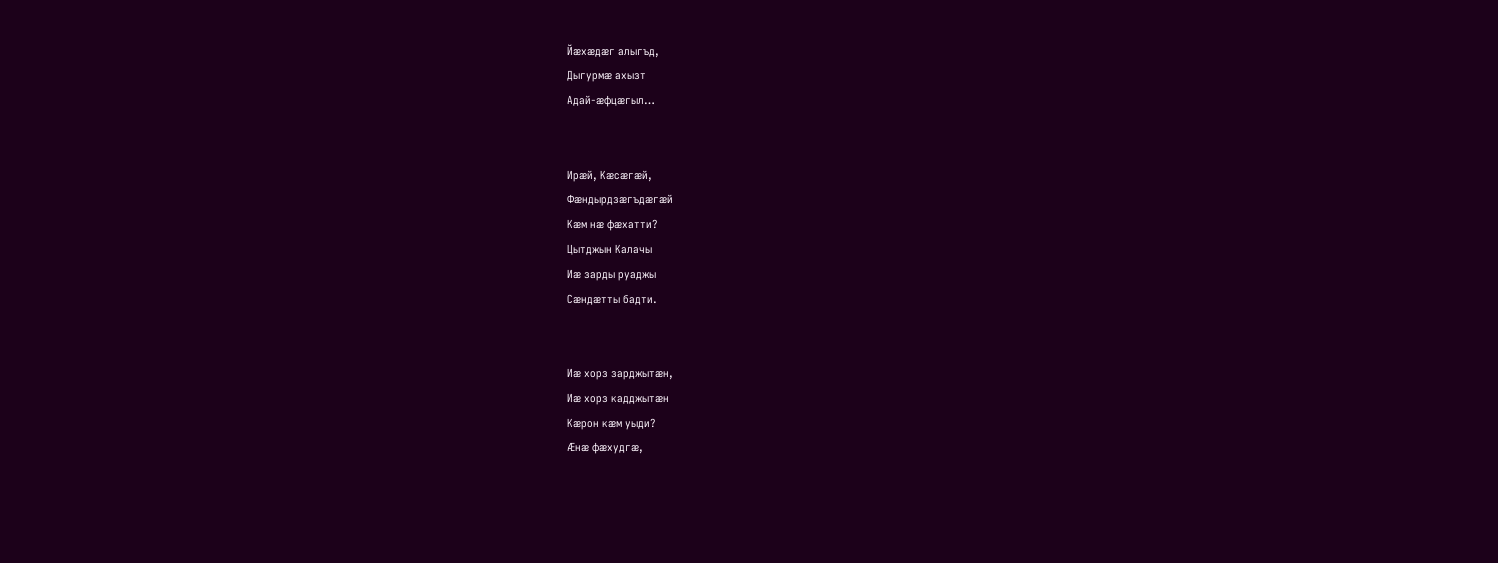Йæхæдæг алыгъд,
Дыгурмæ ахызт
Адай-æфцæгыл…


Ирæй, Кæсæгæй,
Фæндырдзæгъдæгæй
Кæм нæ фæхатти?
Цытджын Калачы
Иæ зарды руаджы
Сæндæтты бадти.


Иæ хорз зарджытæн,
Иæ хорз кадджытæн
Кæрон кæм уыди?
Æнæ фæхудгæ,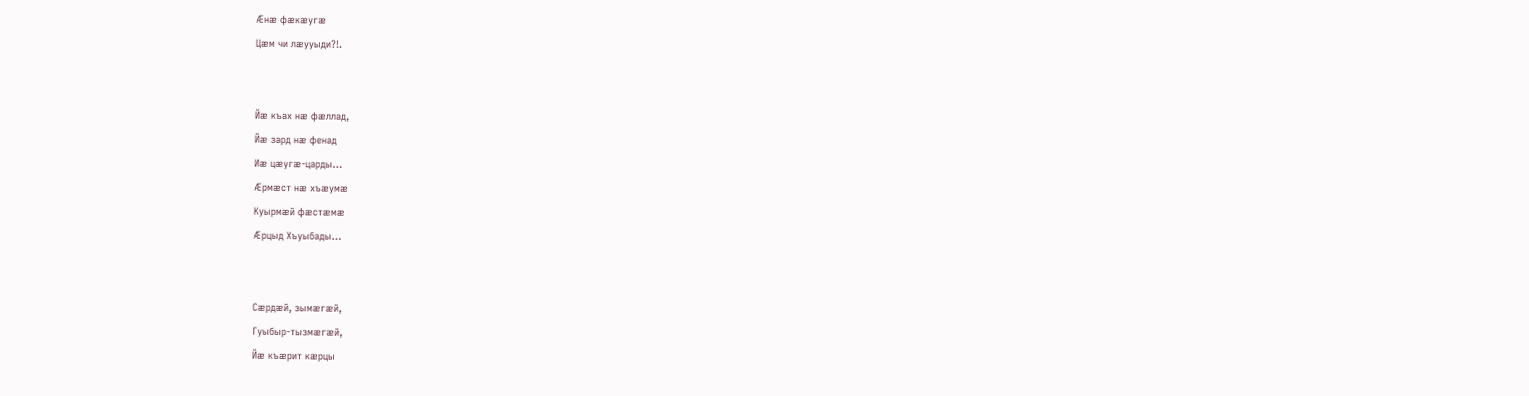Æнæ фæкæугæ
Цæм чи лæууыди?!.


Йæ къах нæ фæллад,
Йæ зард нæ фенад
Иæ цæугæ-царды…
Æрмæст нæ хъæумæ
Куырмæй фæстæмæ
Æрцыд Хъуыбады…


Сæрдæй, зымæгæй,
Гуыбыр-тызмæгæй,
Йæ къæрит кæрцы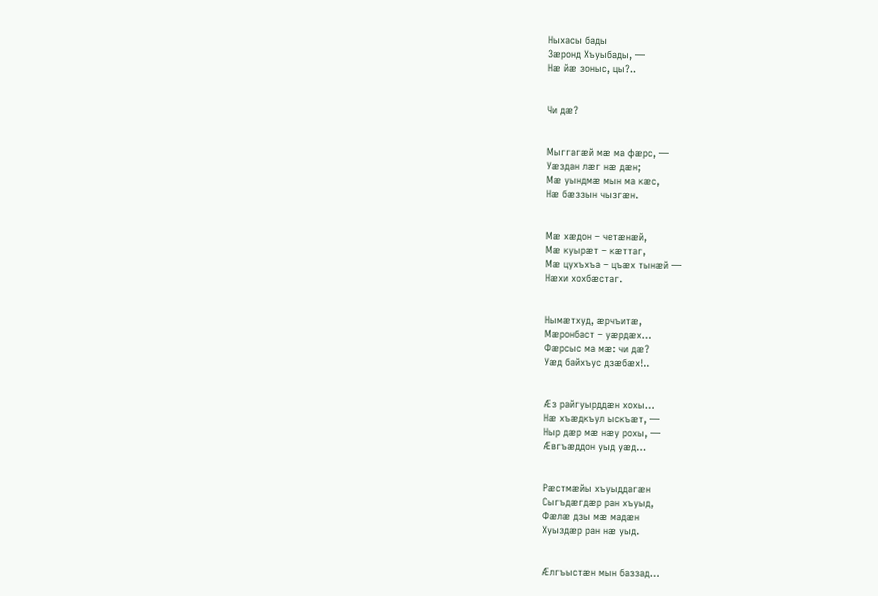Ныхасы бады
Зæронд Хъуыбады, —
Нæ йæ зоныс, цы?..


Чи дæ?


Мыггагæй мæ ма фæрс, —
Уæздан лæг нæ дæн;
Мæ уындмæ мын ма кæс,
Нæ бæззын чызгæн.


Мæ хæдон – четæнæй,
Мæ куырæт – кæттаг,
Мæ цухъхъа – цъæх тынæй —
Нæхи хохбæстаг.


Нымæтхуд, æрчъитæ,
Мæронбаст – уæрдæх…
Фæрсыс ма мæ: чи дæ?
Уæд байхъус дзæбæх!..


Æз райгуырддæн хохы…
Нæ хъæдкъул ыскъæт, —
Ныр дæр мæ нæу рохы, —
Æвгъæддон уыд уæд…


Рæстмæйы хъуыддагæн
Сыгъдæгдæр ран хъуыд,
Фæлæ дзы мæ мадæн
Хуыздæр ран нæ уыд.


Æлгъыстæн мын баззад…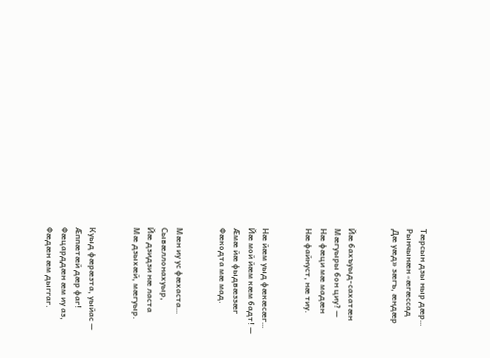Тæрсын дзы ныр дæр…
Рынчынæн «æгæссад
Дæ уæд» зæгъ, æндæр


Йæ бахъуыд-сахатæн
Мæгуыры бон циу? —
Нæ фæци мæ мадæн
Нæ файнуст, нæ тиу.


Нæ йæм уыд фæкæсæг…
Йæ мой йæм кæм бадт! —
Æмæ йæ фыдвæззæг
Фæкодта мæ мад.


Мæн иу ус фæхаста…
Сывæллонахуыр,
Йæ дзидзи нæ ласта
Мæ дзыхæй, мæгуыр.


Куыд фæрæзта, уыйас —
Æппæтæй дæр фаг!
Фæцарддæн æм иу аз,
Фæдæн æм дыггаг.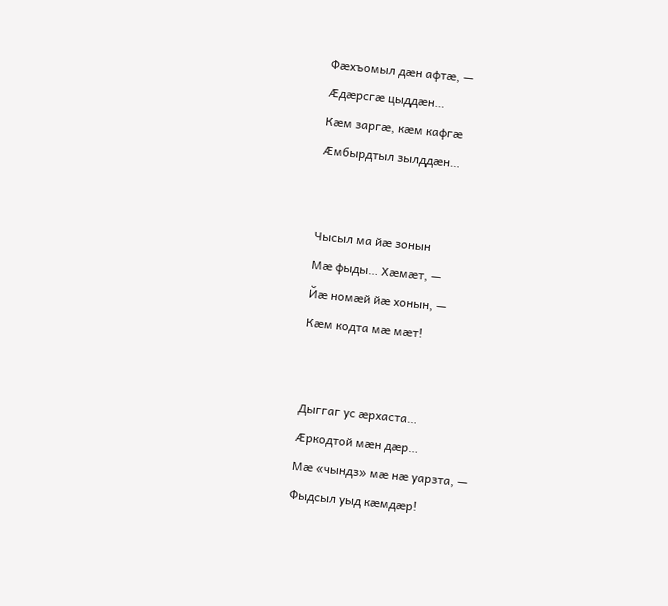Фæхъомыл дæн афтæ, —
Æдæрсгæ цыддæн…
Кæм заргæ, кæм кафгæ
Æмбырдтыл зылддæн…


Чысыл ма йæ зонын
Мæ фыды… Хæмæт, —
Йæ номæй йæ хонын, —
Кæм кодта мæ мæт!


Дыггаг ус æрхаста…
Æркодтой мæн дæр…
Мæ «чындз» мæ нæ уарзта, —
Фыдсыл уыд кæмдæр!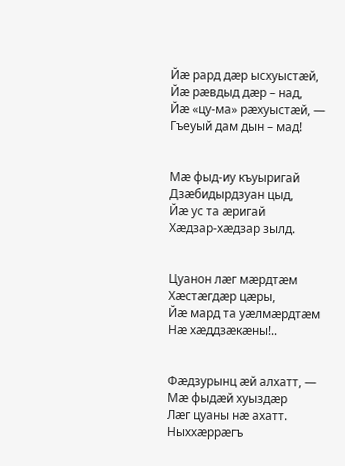Йæ рард дæр ысхуыстæй,
Йæ рæвдыд дæр – над,
Йæ «цу-ма» рæхуыстæй, —
Гъеуый дам дын – мад!


Мæ фыд-иу къуыригай
Дзæбидырдзуан цыд,
Йæ ус та æригай
Хæдзар-хæдзар зылд.


Цуанон лæг мæрдтæм
Хæстæгдæр цæры,
Йæ мард та уæлмæрдтæм
Нæ хæддзæкæны!..


Фæдзурынц æй алхатт, —
Мæ фыдæй хуыздæр
Лæг цуаны нæ ахатт.
Ныххæррæгъ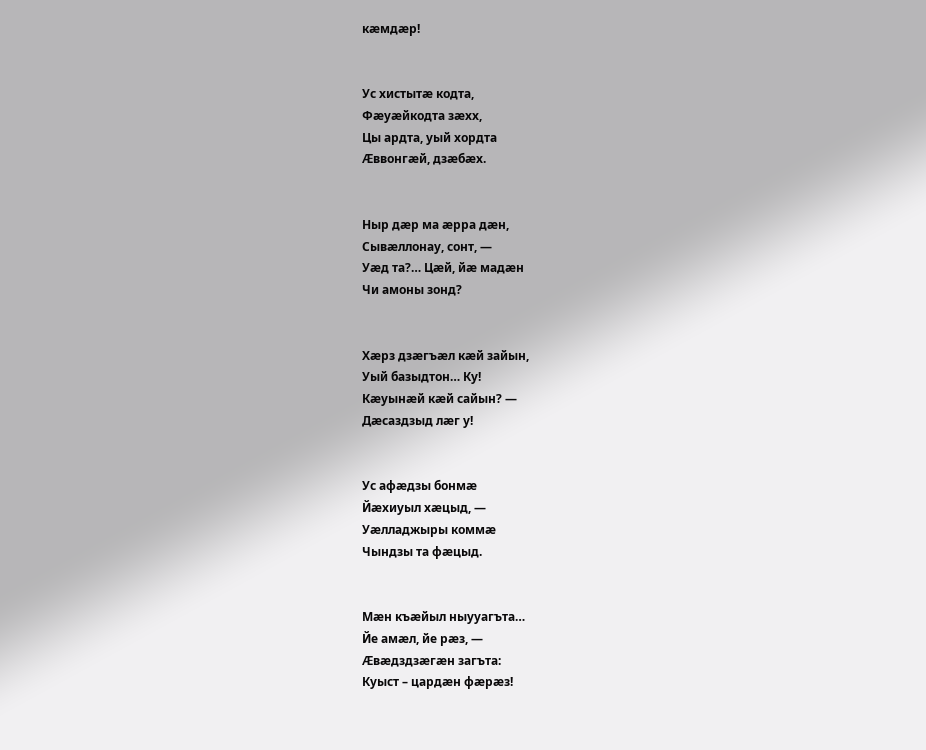кæмдæр!


Ус хистытæ кодта,
Фæуæйкодта зæхх,
Цы ардта, уый хордта
Æввонгæй, дзæбæх.


Ныр дæр ма æрра дæн,
Сывæллонау, сонт, —
Уæд та?… Цæй, йæ мадæн
Чи амоны зонд?


Хæрз дзæгъæл кæй зайын,
Уый базыдтон… Ку!
Кæуынæй кæй сайын? —
Дæсаздзыд лæг у!


Ус афæдзы бонмæ
Йæхиуыл хæцыд, —
Уæлладжыры коммæ
Чындзы та фæцыд.


Мæн къæйыл ныууагъта…
Йе амæл, йе рæз, —
Æвæдздзæгæн загъта:
Куыст – цардæн фæрæз!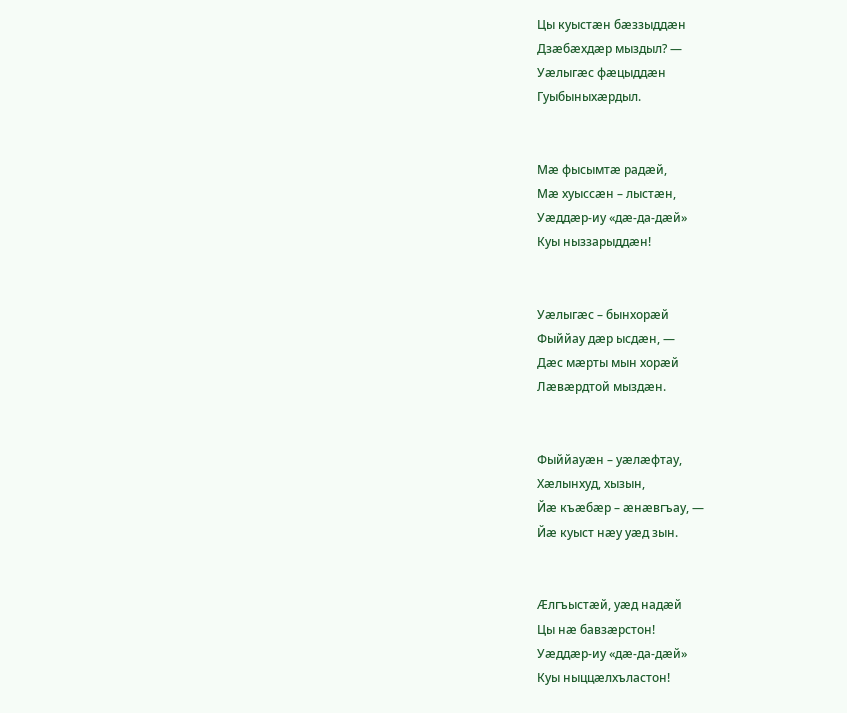Цы куыстæн бæззыддæн
Дзæбæхдæр мыздыл? —
Уæлыгæс фæцыддæн
Гуыбыныхæрдыл.


Мæ фысымтæ радæй,
Мæ хуыссæн – лыстæн,
Уæддæр-иу «дæ-да-дæй»
Куы ныззарыддæн!


Уæлыгæс – бынхорæй
Фыййау дæр ысдæн, —
Дæс мæрты мын хорæй
Лæвæрдтой мыздæн.


Фыййауæн – уæлæфтау,
Хæлынхуд, хызын,
Йæ къæбæр – æнæвгъау, —
Йæ куыст нæу уæд зын.


Æлгъыстæй, уæд надæй
Цы нæ бавзæрстон!
Уæддæр-иу «дæ-да-дæй»
Куы ныццæлхъластон!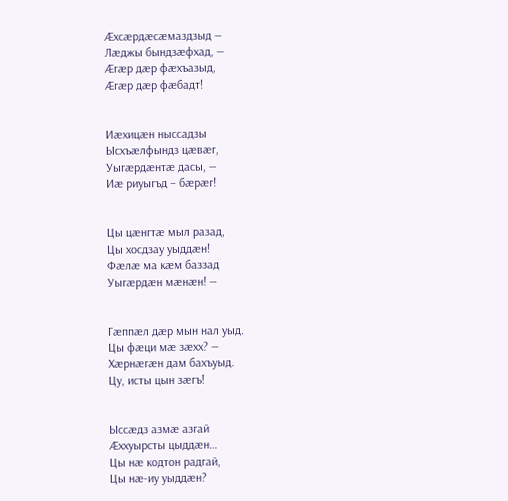Æхсæрдæсæмаздзыд —
Лæджы бындзæфхад, —
Æгæр дæр фæхъазыд,
Æгæр дæр фæбадт!


Иæхицæн ныссадзы
Ысхъæлфындз цæвæг,
Уыгæрдæнтæ дасы, —
Иæ риуыгъд – бæрæг!


Цы цæнгтæ мыл разад,
Цы хосдзау уыддæн!
Фæлæ ма кæм баззад
Уыгæрдæн мæнæн! —


Гæппæл дæр мын нал уыд.
Цы фæци мæ зæхх? —
Хæрнæгæн дам бахъуыд.
Цу, исты цын зæгъ!


Ыссæдз азмæ азгай
Æххуырсты цыддæн…
Цы нæ кодтон радгай,
Цы нæ-иу уыддæн?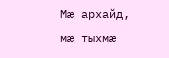Мæ архайд, мæ тыхмæ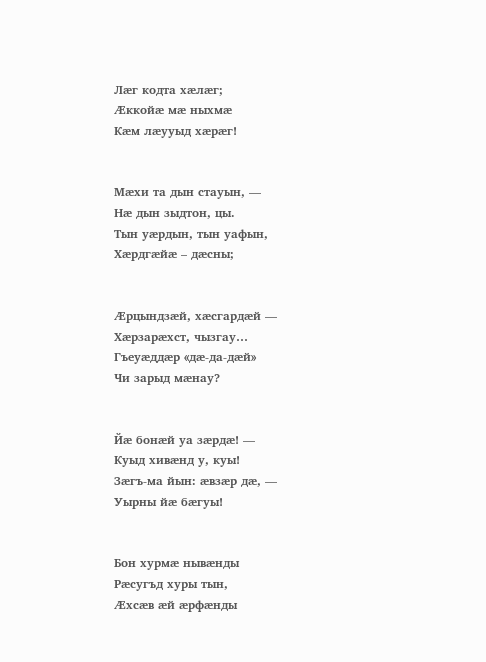Лæг кодта хæлæг;
Æккойæ мæ ныхмæ
Кæм лæууыд хæрæг!


Мæхи та дын стауын, —
Нæ дын зыдтон, цы.
Тын уæрдын, тын уафын,
Хæрдгæйæ – дæсны;


Æрцындзæй, хæсгардæй —
Хæрзарæхст, чызгау…
Гъеуæддæр «дæ-да-дæй»
Чи зарыд мæнау?


Йæ бонæй уа зæрдæ! —
Куыд хивæнд у, куы!
Зæгъ-ма йын: æвзæр дæ, —
Уырны йæ бæгуы!


Бон хурмæ нывæнды
Рæсугъд хуры тын,
Æхсæв æй æрфæнды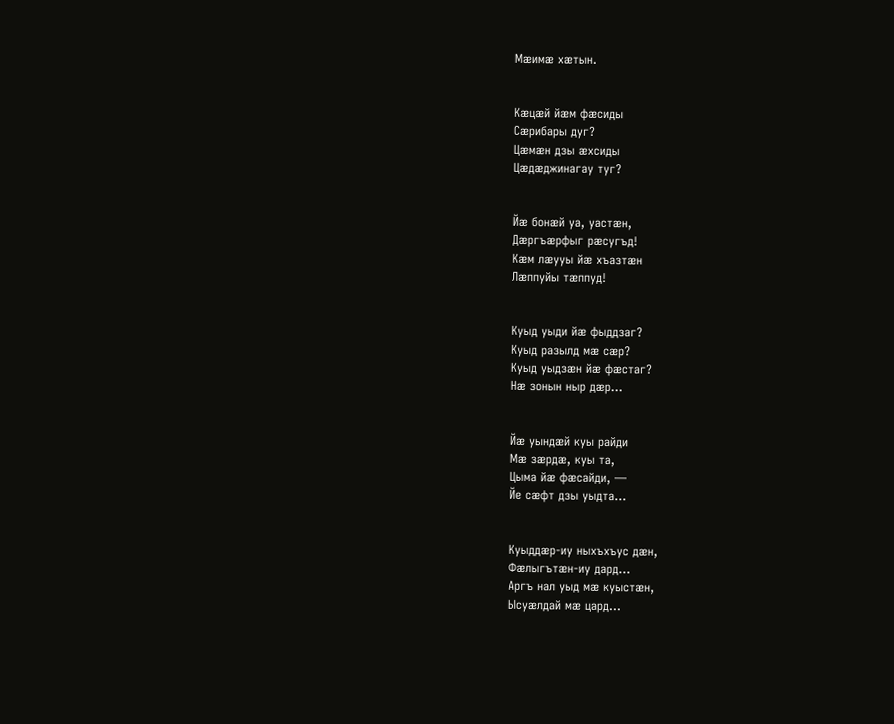Мæимæ хæтын.


Кæцæй йæм фæсиды
Сæрибары дуг?
Цæмæн дзы æхсиды
Цæдæджинагау туг?


Йæ бонæй уа, уастæн,
Дæргъæрфыг рæсугъд!
Кæм лæууы йæ хъазтæн
Лæппуйы тæппуд!


Куыд уыди йæ фыддзаг?
Куыд разылд мæ сæр?
Куыд уыдзæн йæ фæстаг?
Нæ зонын ныр дæр…


Йæ уындæй куы райди
Мæ зæрдæ, куы та,
Цыма йæ фæсайди, —
Йе сæфт дзы уыдта…


Куыддæр-иу ныхъхъус дæн,
Фæлыгътæн-иу дард…
Аргъ нал уыд мæ куыстæн,
Ысуæлдай мæ цард…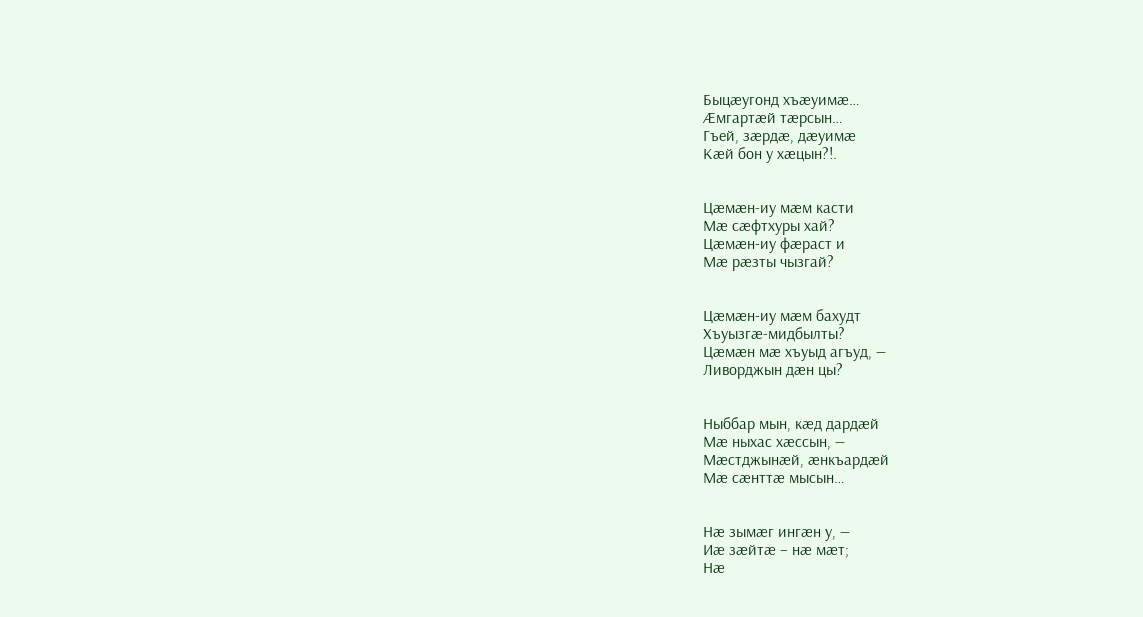Быцæугонд хъæуимæ…
Æмгартæй тæрсын…
Гъей, зæрдæ, дæуимæ
Кæй бон у хæцын?!.


Цæмæн-иу мæм касти
Мæ сæфтхуры хай?
Цæмæн-иу фæраст и
Мæ рæзты чызгай?


Цæмæн-иу мæм бахудт
Хъуызгæ-мидбылты?
Цæмæн мæ хъуыд агъуд, —
Ливорджын дæн цы?


Ныббар мын, кæд дардæй
Мæ ныхас хæссын, —
Мæстджынæй, æнкъардæй
Мæ сæнттæ мысын…


Нæ зымæг ингæн у, —
Иæ зæйтæ – нæ мæт;
Нæ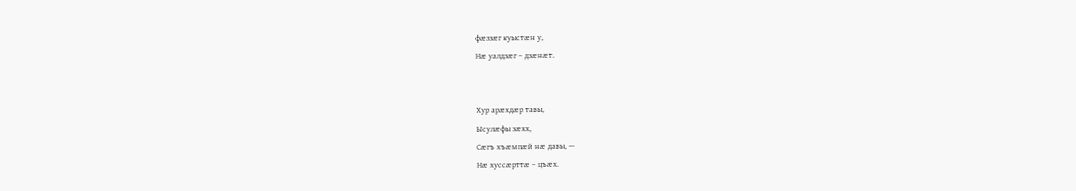фæззæг куыстæн у,
Нæ уалдзæг – дзæнæт.


Хур арæхдæр тавы,
Ысулæфы зæхх,
Сæгъ хъæмпæй нæ давы, —
Нæ хуссæрттæ – цъæх.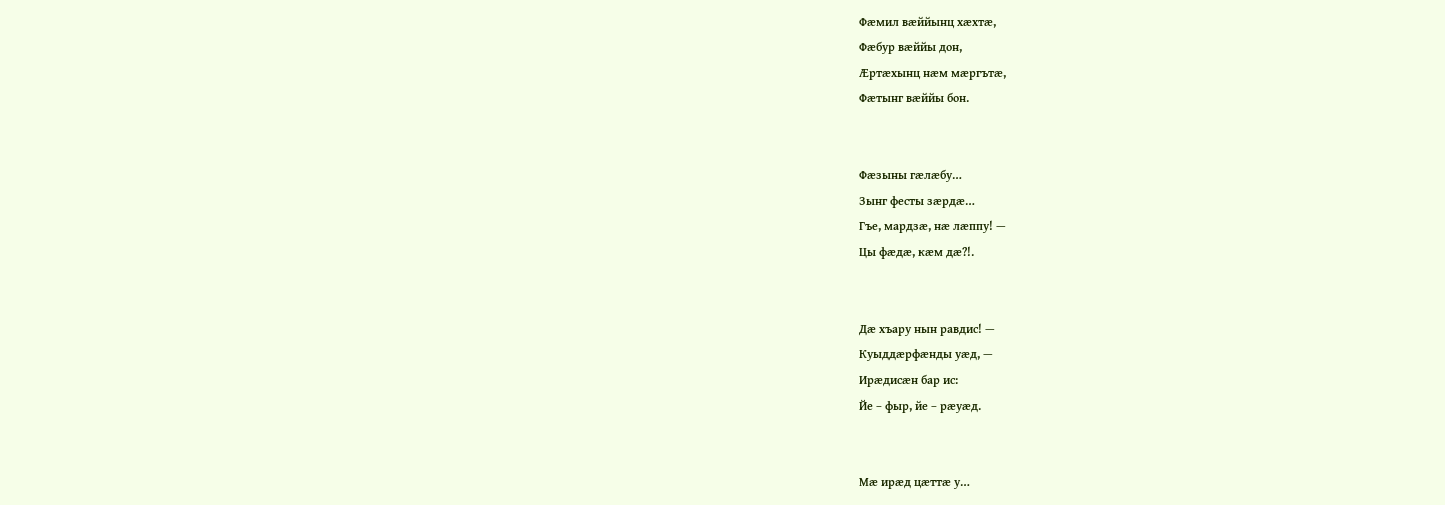Фæмил вæййынц хæхтæ,
Фæбур вæййы дон,
Æртæхынц нæм мæргътæ,
Фæтынг вæййы бон.


Фæзыны гæлæбу…
Зынг фесты зæрдæ…
Гъе, мардзæ, нæ лæппу! —
Цы фæдæ, кæм дæ?!.


Дæ хъару нын равдис! —
Куыддæрфæнды уæд, —
Ирæдисæн бар ис:
Йе – фыр, йе – рæуæд.


Мæ ирæд цæттæ у…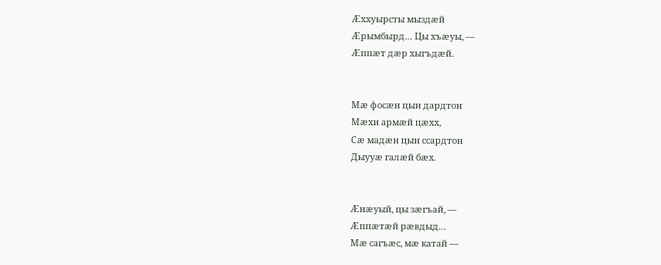Æххуырсты мыздæй
Æрымбырд… Цы хъæуы, —
Æппæт дæр хыгъдæй.


Мæ фосæн цын дардтон
Мæхи армæй цæхх,
Сæ мадæн цын ссардтон
Дыууæ галæй бæх.


Æнæуый, цы зæгъай, —
Æппæтæй рæвдыд…
Мæ сагъæс, мæ катай —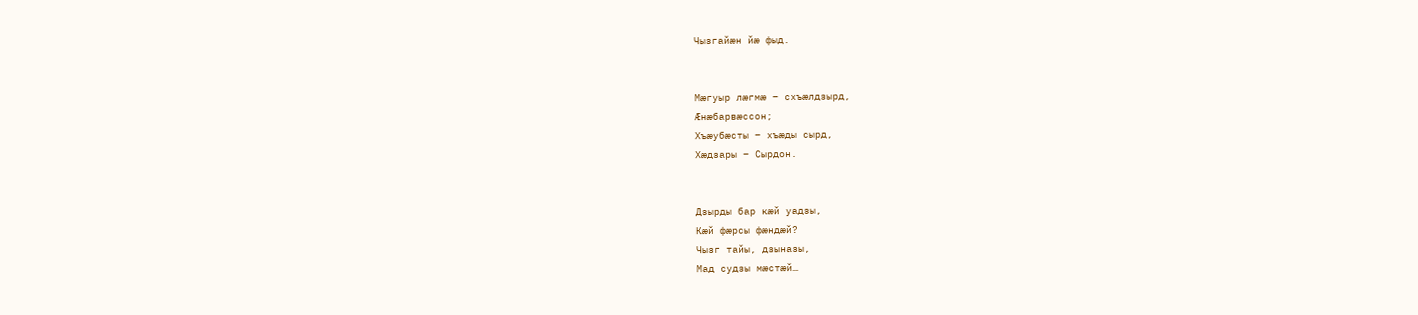Чызгайæн йæ фыд.


Мæгуыр лæгмæ – схъæлдзырд,
Æнæбарвæссон;
Хъæубæсты – хъæды сырд,
Хæдзары – Сырдон.


Дзырды бар кæй уадзы,
Кæй фæрсы фæндæй?
Чызг тайы, дзыназы,
Мад судзы мæстæй…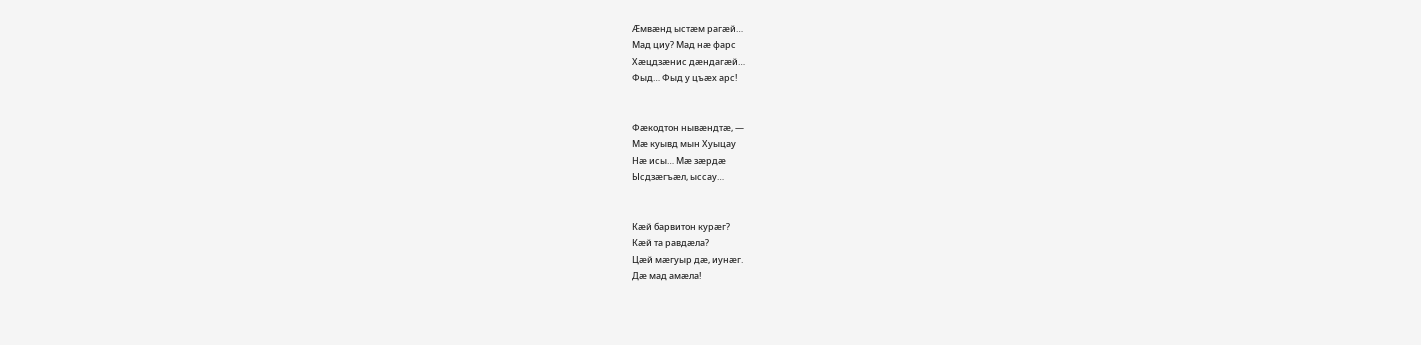Æмвæнд ыстæм рагæй…
Мад циу? Мад нæ фарс
Хæцдзæнис дæндагæй…
Фыд… Фыд у цъæх арс!


Фæкодтон нывæндтæ, —
Мæ куывд мын Хуыцау
Нæ исы… Мæ зæрдæ
Ысдзæгъæл, ыссау…


Кæй барвитон курæг?
Кæй та равдæла?
Цæй мæгуыр дæ, иунæг.
Дæ мад амæла!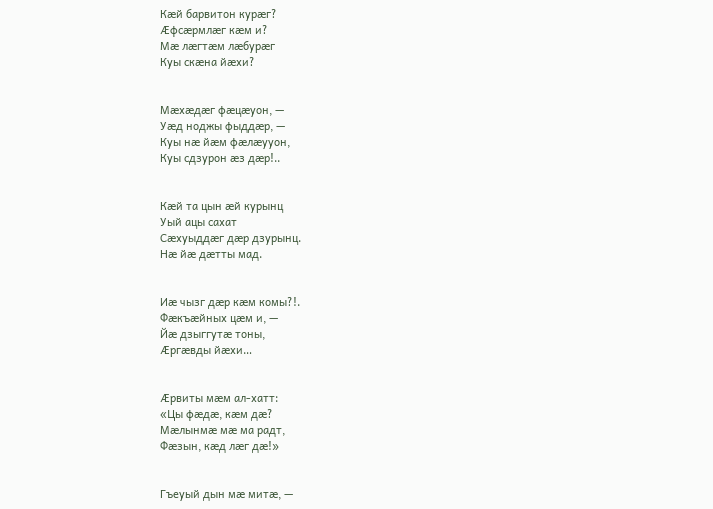Кæй барвитон курæг?
Æфсæрмлæг кæм и?
Мæ лæгтæм лæбурæг
Куы скæна йæхи?


Мæхæдæг фæцæуон, —
Уæд ноджы фыддæр, —
Куы нæ йæм фæлæууон,
Куы сдзурон æз дæр!..


Кæй та цын æй курынц
Уый ацы сахат
Сæхуыддæг дæр дзурынц.
Нæ йæ дæтты мад.


Иæ чызг дæр кæм комы?!.
Фæкъæйных цæм и, —
Йæ дзыггутæ тоны,
Æргæвды йæхи…


Æрвиты мæм ал-хатт:
«Цы фæдæ, кæм дæ?
Мæлынмæ мæ ма радт,
Фæзын, кæд лæг дæ!»


Гъеуый дын мæ митæ, —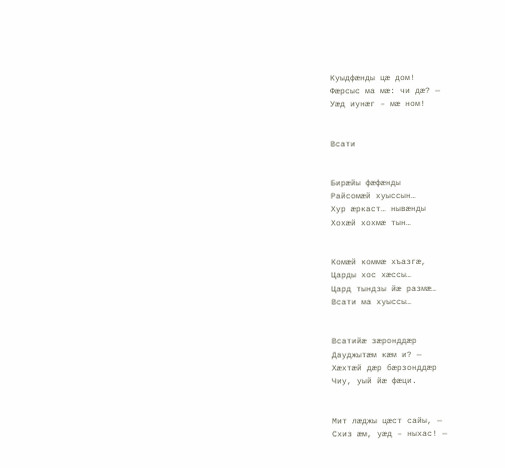Куыдфæнды цæ дом!
Фæрсыс ма мæ: чи дæ? —
Уæд иунæг – мæ ном!


Всати


Бирæйы фæфæнды
Райсомæй хуыссын…
Хур æркаст… нывæнды
Хохæй хохмæ тын…


Комæй коммæ хъазгæ,
Царды хос хæссы…
Цард тындзы йæ размæ…
Всати ма хуыссы…


Всатийæ зæронддæр
Дауджытæм кæм и? —
Хæхтæй дæр бæрзонддæр
Чиу, уый йæ фæци.


Мит лæджы цæст сайы, —
Схиз æм, уæд – ныхас! —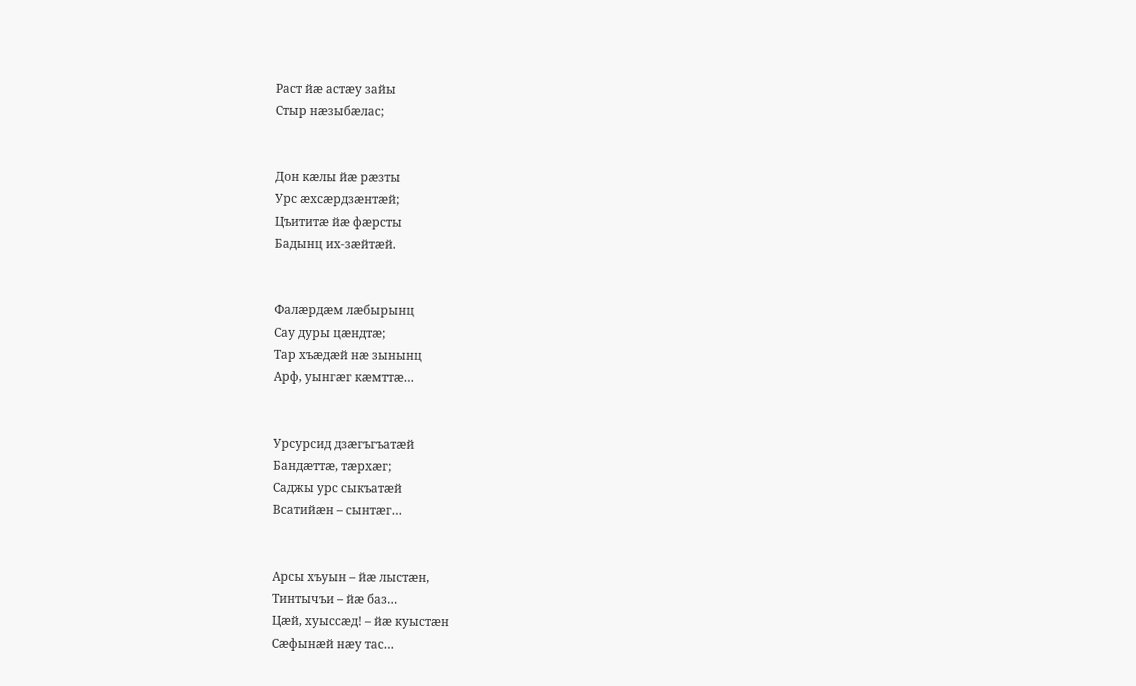Раст йæ астæу зайы
Стыр нæзыбæлас;


Дон кæлы йæ рæзты
Урс æхсæрдзæнтæй;
Цъититæ йæ фæрсты
Бадынц их-зæйтæй.


Фалæрдæм лæбырынц
Сау дуры цæндтæ;
Тар хъæдæй нæ зынынц
Арф, уынгæг кæмттæ…


Урсурсид дзæгъгъатæй
Бандæттæ, тæрхæг;
Саджы урс сыкъатæй
Всатийæн – сынтæг…


Арсы хъуын – йæ лыстæн,
Тинтычъи – йæ баз…
Цæй, хуыссæд! – йæ куыстæн
Сæфынæй нæу тас…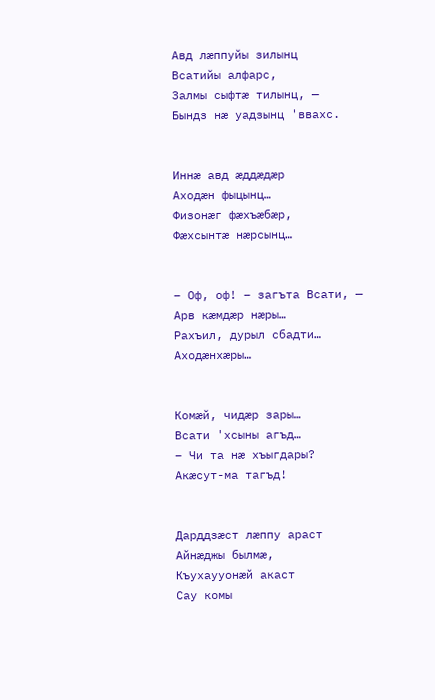Авд лæппуйы зилынц
Всатийы алфарс,
Залмы сыфтæ тилынц, —
Бындз нæ уадзынц 'ввахс.


Иннæ авд æддæдæр
Аходæн фыцынц…
Физонæг фæхъæбæр,
Фæхсынтæ нæрсынц…


– Оф, оф! – загъта Всати, —
Арв кæмдæр нæры…
Рахъил, дурыл сбадти…
Аходæнхæры…


Комæй, чидæр зары…
Всати 'хсыны агъд…
– Чи та нæ хъыгдары?
Акæсут-ма тагъд!


Дарддзæст лæппу араст
Айнæджы былмæ,
Къухаууонæй акаст
Сау комы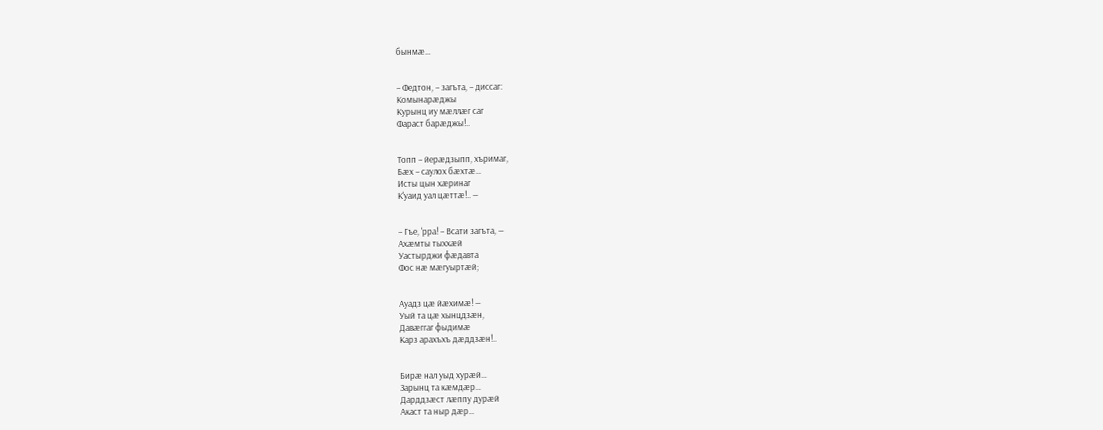бынмæ…


– Федтон, – загъта, – диссаг:
Комынарæджы
Курынц иу мæллæг саг
Фараст барæджы!..


Топп – йерæдзыпп, хъримаг,
Бæх – саулох бæхтæ…
Исты цын хæринаг
К'уаид уал цæттæ!.. —


– Гъе, 'рра! – Всати загъта, —
Ахæмты тыххæй
Уастырджи фæдавта
Фос нæ мæгуыртæй;


Ауадз цæ йæхимæ! —
Уый та цæ хынцдзæн,
Давæггаг фыдимæ
Карз арахъхъ дæддзæн!..


Бирæ нал уыд хурæй…
Зарынц та кæмдæр…
Дарддзæст лæппу дурæй
Акаст та ныр дæр…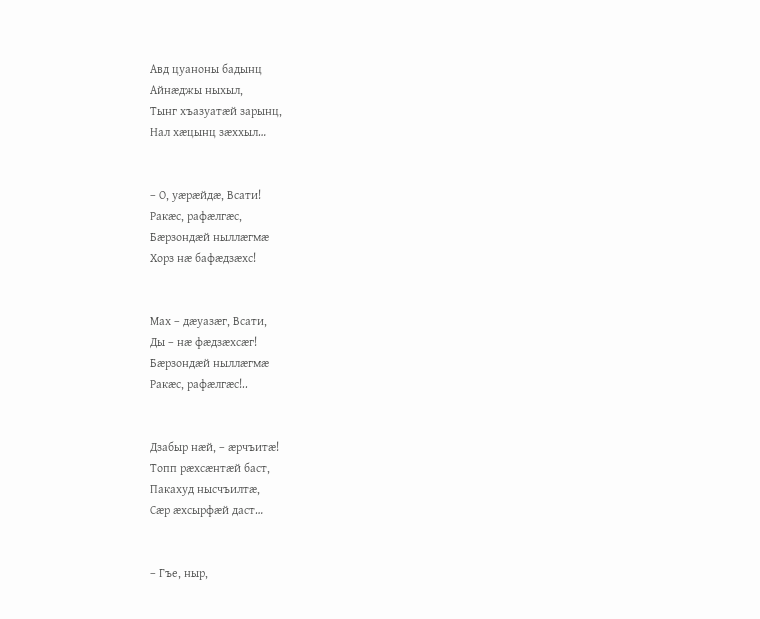Авд цуаноны бадынц
Айнæджы ныхыл,
Тынг хъазуатæй зарынц,
Нал хæцынц зæххыл…


– О, уæрæйдæ, Всати!
Ракæс, рафæлгæс,
Бæрзондæй ныллæгмæ
Хорз нæ бафæдзæхс!


Мах – дæуазæг, Всати,
Ды – нæ фæдзæхсæг!
Бæрзондæй ныллæгмæ
Ракæс, рафæлгæс!..


Дзабыр нæй, – æрчъитæ!
Топп рæхсæнтæй баст,
Пакахуд нысчъилтæ,
Сæр æхсырфæй даст…


– Гъе, ныр,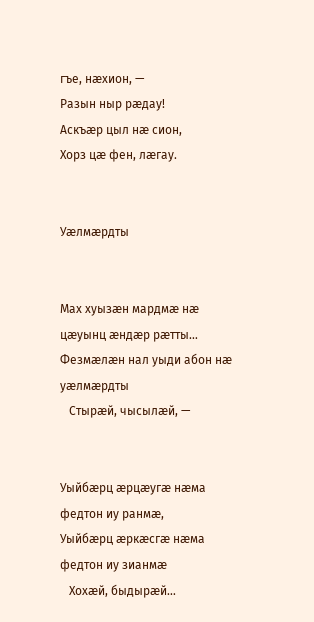гъе, нæхион, —
Разын ныр рæдау!
Аскъæр цыл нæ сион,
Хорз цæ фен, лæгау.


Уæлмæрдты


Мах хуызæн мардмæ нæ цæуынц æндæр рæтты…
Фезмæлæн нал уыди абон нæ уæлмæрдты
   Стырæй, чысылæй, —


Уыйбæрц æрцæугæ нæма федтон иу ранмæ,
Уыйбæрц æркæсгæ нæма федтон иу зианмæ
   Хохæй, быдырæй…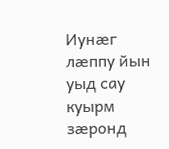Иунæг лæппу йын уыд сау куырм зæронд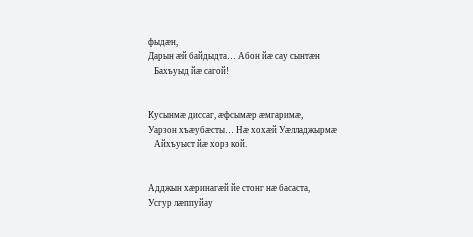фыдæн,
Дарын æй байдыдта… Абон йæ сау сынтæн
   Бахъуыд йæ сагой!


Кусынмæ диссаг, æфсымæр æмгаримæ,
Уарзон хъæубæсты… Нæ хохæй Уæлладжырмæ
   Айхъуыст йæ хорз кой.


Адджын хæринагæй йе стонг нæ басаста,
Усгур лæппуйау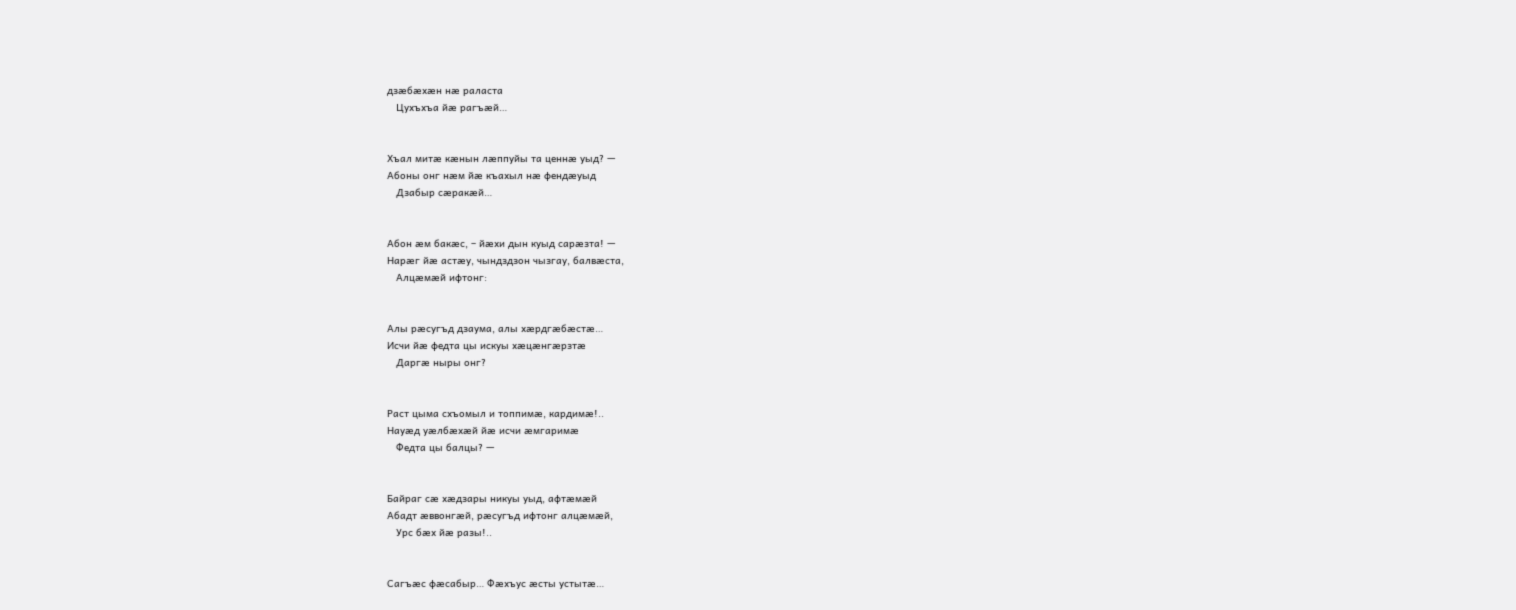дзæбæхæн нæ раласта
   Цухъхъа йæ рагъæй…


Хъал митæ кæнын лæппуйы та ценнæ уыд? —
Абоны онг нæм йæ къахыл нæ фендæуыд
   Дзабыр сæракæй…


Абон æм бакæс, – йæхи дын куыд сарæзта! —
Нарæг йæ астæу, чындздзон чызгау, балвæста,
   Алцæмæй ифтонг:


Алы рæсугъд дзаума, алы хæрдгæбæстæ…
Исчи йæ федта цы искуы хæцæнгæрзтæ
   Даргæ ныры онг?


Раст цыма схъомыл и топпимæ, кардимæ!..
Науæд уæлбæхæй йæ исчи æмгаримæ
   Федта цы балцы? —


Байраг сæ хæдзары никуы уыд, афтæмæй
Абадт æввонгæй, рæсугъд ифтонг алцæмæй,
   Урс бæх йæ разы!..


Сагъæс фæсабыр… Фæхъус æсты устытæ…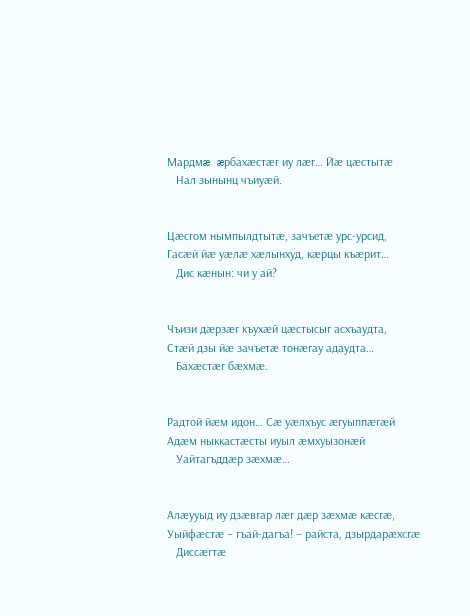Мардмæ æрбахæстæг иу лæг… Йæ цæстытæ
   Нал зынынц чъиуæй.


Цæсгом нымпылдтытæ, зачъетæ урс-урсид,
Гасæй йæ уæлæ хæлынхуд, кæрцы къæрит…
   Дис кæнын: чи у ай?


Чъизи дæрзæг къухæй цæстысыг асхъаудта,
Стæй дзы йæ зачъетæ тонæгау адаудта…
   Бахæстæг бæхмæ.


Радтой йæм идон… Сæ уæлхъус æгуыппæгæй
Адæм ныккастæсты иуыл æмхуызонæй
   Уайтагъддæр зæхмæ…


Алæууыд иу дзæвгар лæг дæр зæхмæ кæсгæ,
Уыйфæстæ – гъай-дагъа! – райста, дзырдарæхсгæ
   Диссæгтæ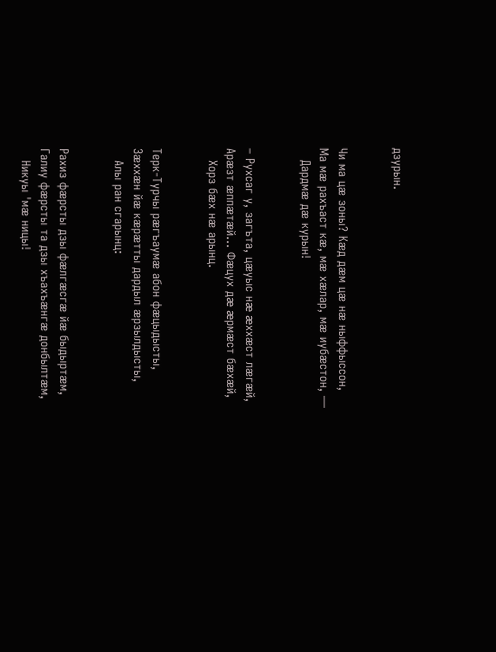дзурын.


Чи ма цæ зоны? Кæд дæм цæ нæ ныффыссон,
Ма мæ рахъаст кæ, мæ хæлар, мæ иубæстон, —
   Дардмæ дæ курын!


– Рухсаг у, загъта, цæуыс нæ æххæст лæгæй,
Арæзт æппæтæй… Фæцух дæ æрмæст бæхæй,
   Хорз бæх нæ арынц.


Терк-Турчы рæгъаумæ абон фæцыдысты,
Зæххæн йæ кæрæтты дардыл æрзылдысты,
   Алы ран сгарынц:


Рахиз фæрсты дзы фæлгæсгæ йæ быдыртæм,
Галиу фæрсты та дзы хъахъæнгæ донбылтæм,
   Никуы 'мæ ницы!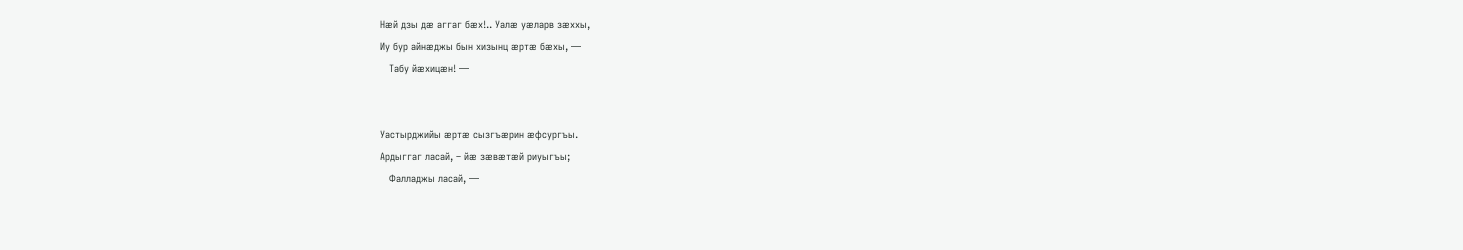Нæй дзы дæ аггаг бæх!.. Уалæ уæларв зæххы,
Иу бур айнæджы бын хизынц æртæ бæхы, —
   Табу йæхицæн! —


Уастырджийы æртæ сызгъæрин æфсургъы.
Ардыггаг ласай, – йæ зæвæтæй риуыгъы;
   Фалладжы ласай, —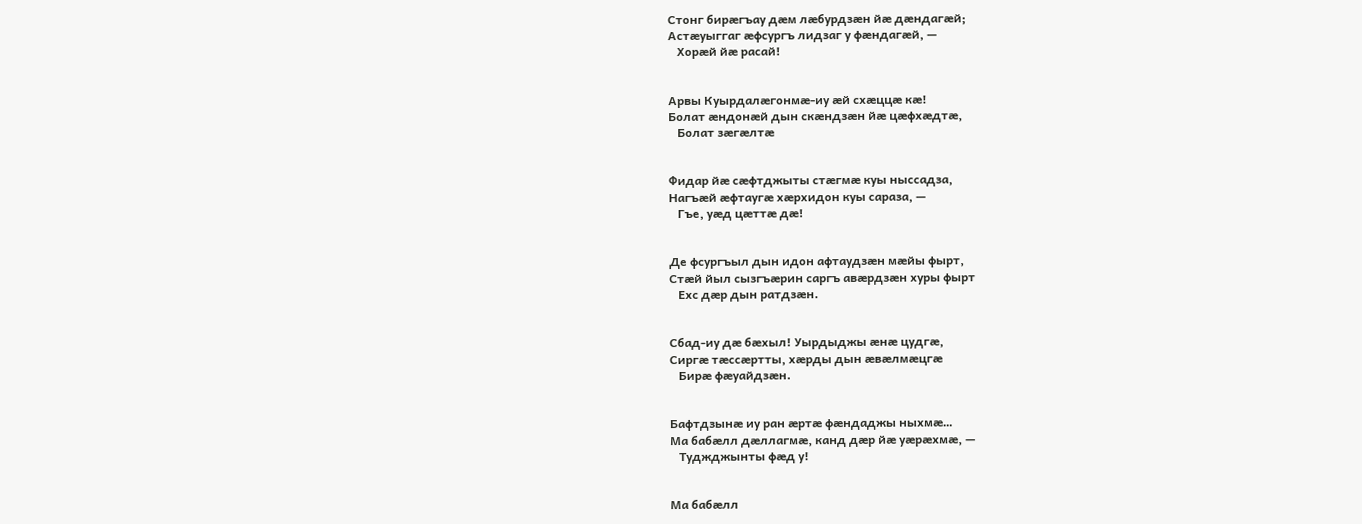Стонг бирæгъау дæм лæбурдзæн йæ дæндагæй;
Астæуыггаг æфсургъ лидзаг у фæндагæй, —
   Хорæй йæ расай!


Арвы Куырдалæгонмæ-иу æй схæццæ кæ!
Болат æндонæй дын скæндзæн йæ цæфхæдтæ,
   Болат зæгæлтæ


Фидар йæ сæфтджыты стæгмæ куы ныссадза,
Нагъæй æфтаугæ хæрхидон куы сараза, —
   Гъе, уæд цæттæ дæ!


Де фсургъыл дын идон афтаудзæн мæйы фырт,
Стæй йыл сызгъæрин саргъ авæрдзæн хуры фырт
   Ехс дæр дын ратдзæн.


Сбад-иу дæ бæхыл! Уырдыджы æнæ цудгæ,
Сиргæ тæссæртты, хæрды дын æвæлмæцгæ
   Бирæ фæуайдзæн.


Бафтдзынæ иу ран æртæ фæндаджы ныхмæ…
Ма бабæлл дæллагмæ, канд дæр йæ уæрæхмæ, —
   Туджджынты фæд у!


Ма бабæлл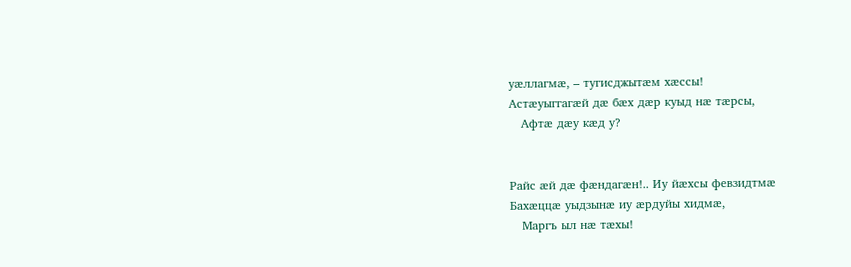уæллагмæ, – тугисджытæм хæссы!
Астæуыггагæй дæ бæх дæр куыд нæ тæрсы,
   Афтæ дæу кæд у?


Райс æй дæ фæндагæн!.. Иу йæхсы февзидтмæ
Бахæццæ уыдзынæ иу æрдуйы хидмæ,
   Маргъ ыл нæ тæхы!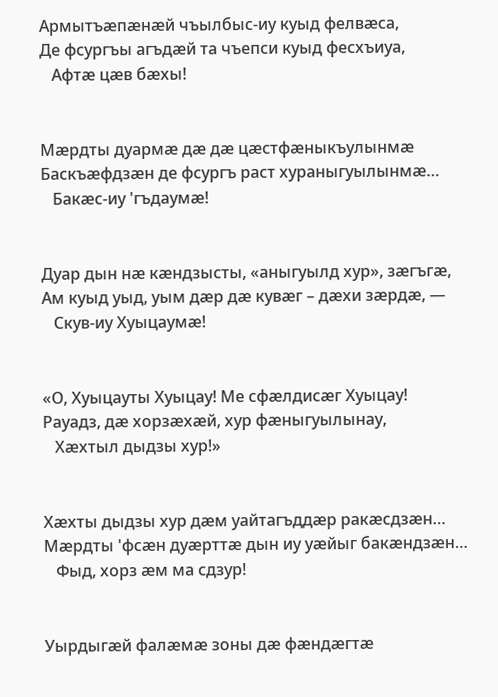Армытъæпæнæй чъылбыс-иу куыд фелвæса,
Де фсургъы агъдæй та чъепси куыд фесхъиуа,
   Афтæ цæв бæхы!


Мæрдты дуармæ дæ дæ цæстфæныкъулынмæ
Баскъæфдзæн де фсургъ раст хураныгуылынмæ…
   Бакæс-иу 'гъдаумæ!


Дуар дын нæ кæндзысты, «аныгуылд хур», зæгъгæ,
Ам куыд уыд, уым дæр дæ кувæг – дæхи зæрдæ, —
   Скув-иу Хуыцаумæ!


«О, Хуыцауты Хуыцау! Ме сфæлдисæг Хуыцау!
Рауадз, дæ хорзæхæй, хур фæныгуылынау,
   Хæхтыл дыдзы хур!»


Хæхты дыдзы хур дæм уайтагъддæр ракæсдзæн…
Мæрдты 'фсæн дуæрттæ дын иу уæйыг бакæндзæн…
   Фыд, хорз æм ма сдзур!


Уырдыгæй фалæмæ зоны дæ фæндæгтæ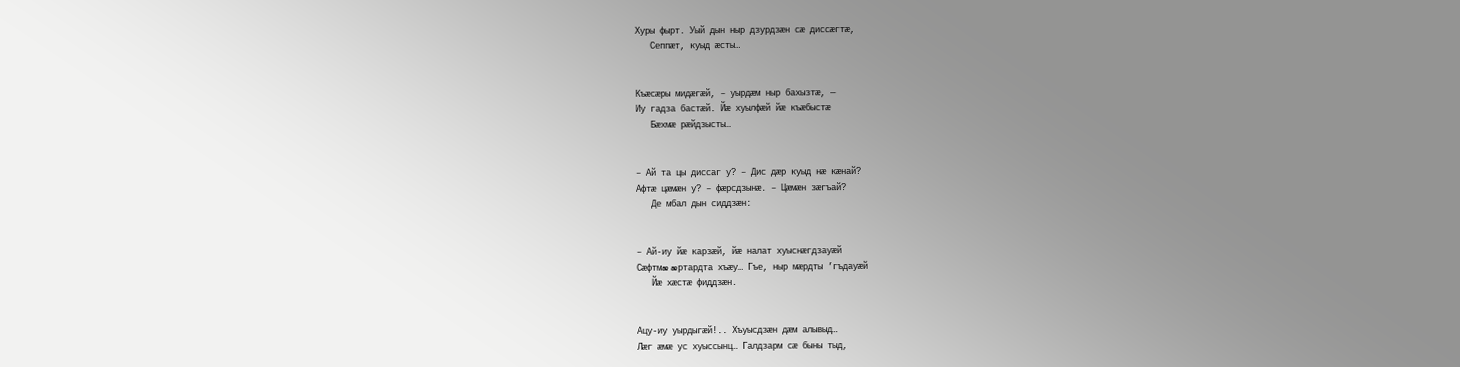Хуры фырт. Уый дын ныр дзурдзæн сæ диссæгтæ,
   Сеппæт, куыд æсты…


Къæсæры мидæгæй, – уырдæм ныр бахызтæ, —
Иу гадза бастæй. Йæ хуылфæй йæ къæбыстæ
   Бæхмæ рæйдзысты…


– Ай та цы диссаг у? – Дис дæр куыд нæ кæнай?
Афтæ цæмæн у? – фæрсдзынæ. – Цæмæн зæгъай?
   Де мбал дын сиддзæн:


– Ай-иу йæ карзæй, йæ налат хуыснæгдзауæй
Сæфтмæ æртардта хъæу… Гъе, ныр мæрдты ’гъдауæй
   Йæ хæстæ фиддзæн.


Ацу-иу уырдыгæй!.. Хъуысдзæн дæм алывыд…
Лæг æмæ ус хуыссынц… Галдзарм сæ быны тыд,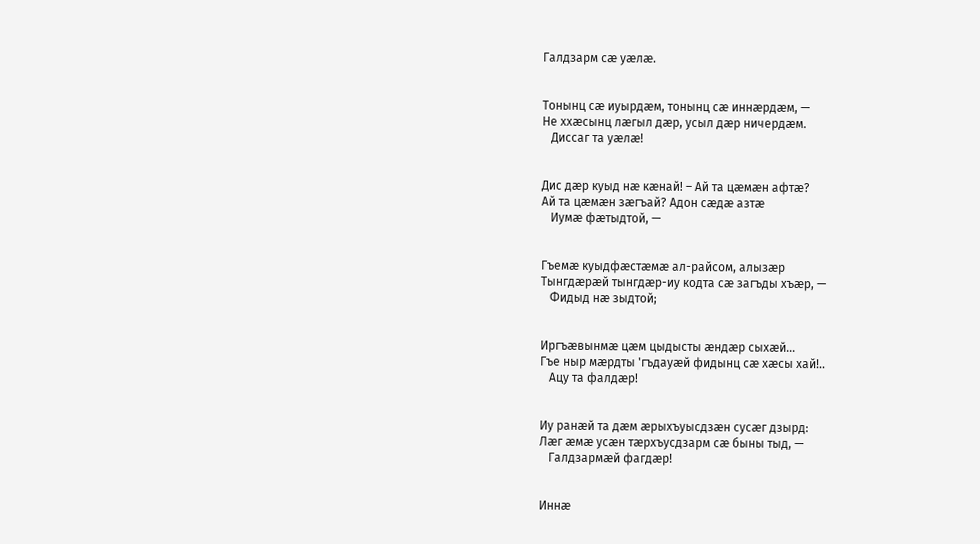Галдзарм сæ уæлæ.


Тонынц сæ иуырдæм, тонынц сæ иннæрдæм, —
Не ххæсынц лæгыл дæр, усыл дæр ничердæм.
   Диссаг та уæлæ!


Дис дæр куыд нæ кæнай! – Ай та цæмæн афтæ?
Ай та цæмæн зæгъай? Адон сæдæ азтæ
   Иумæ фæтыдтой, —


Гъемæ куыдфæстæмæ ал-райсом, алызæр
Тынгдæрæй тынгдæр-иу кодта сæ загъды хъæр, —
   Фидыд нæ зыдтой;


Иргъæвынмæ цæм цыдысты æндæр сыхæй…
Гъе ныр мæрдты 'гъдауæй фидынц сæ хæсы хай!..
   Ацу та фалдæр!


Иу ранæй та дæм æрыхъуысдзæн сусæг дзырд:
Лæг æмæ усæн тæрхъусдзарм сæ быны тыд, —
   Галдзармæй фагдæр!


Иннæ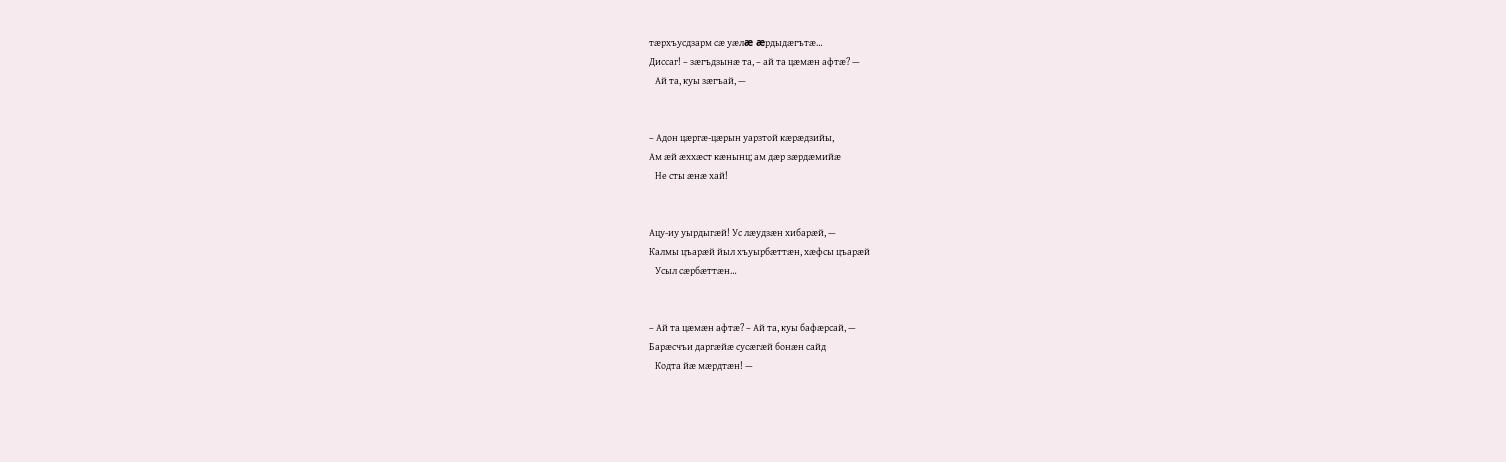тæрхъусдзарм сæ уæлæ æрдыдæгътæ…
Диссаг! – зæгъдзынæ та, – ай та цæмæн афтæ? —
   Ай та, куы зæгъай, —


– Адон цæргæ-цæрын уарзтой кæрæдзийы,
Ам æй æххæст кæнынц; ам дæр зæрдæмийæ
   Не сты æнæ хай!


Ацу-иу уырдыгæй! Ус лæудзæн хибарæй, —
Калмы цъарæй йыл хъуырбæттæн, хæфсы цъарæй
   Усыл сæрбæттæн…


– Ай та цæмæн афтæ? – Ай та, куы бафæрсай, —
Барæсчъи даргæйæ сусæгæй бонæн сайд
   Кодта йæ мæрдтæн! —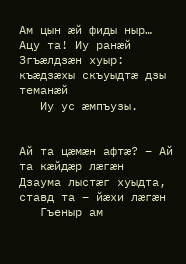Ам цын æй фиды ныр… Ацу та! Иу ранæй
Згъæлдзæн хуыр: къæдзæхы скъуыдтæ дзы теманæй
   Иу ус æмпъузы.


Ай та цæмæн афтæ? – Ай та кæйдæр лæгæн
Дзаума лыстæг хуыдта, ставд та – йæхи лæгæн
   Гъеныр ам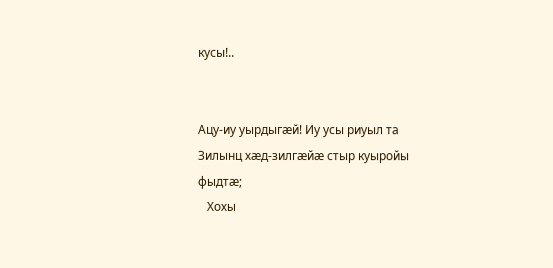кусы!..


Ацу-иу уырдыгæй! Иу усы риуыл та
Зилынц хæд-зилгæйæ стыр куыройы фыдтæ;
   Хохы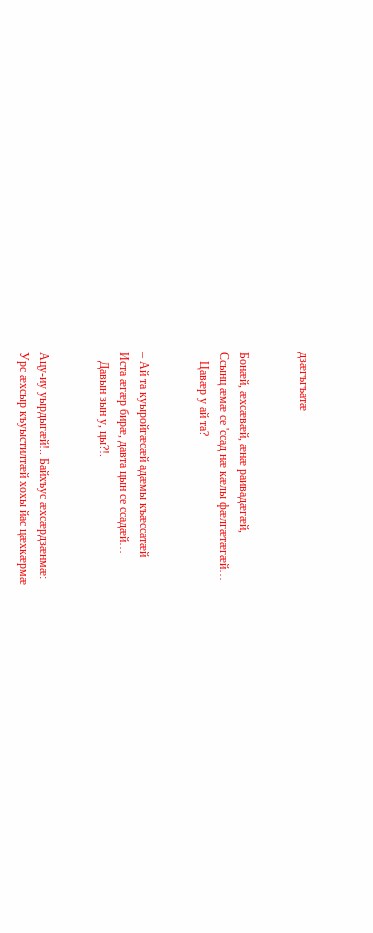дзæгъгъатæ


Бонæй, æхсæвæй, æнæ раивадæгæй,
Ссынц æмæ се 'ссад нæ кæлы фæлгæтæгæй…
   Цавæр у ай та?


– Ай та куыройгæсæй адæмы къæссатæй
Иста æгæр бирæ, давта цын се ссадæй…
   Давын зын у, цы?!.


Ацу-иу уырдыгæй!.. Байхъус æхсæрдзæнмæ:
Урс æхсыр къуыстилтæй хохы йас цæхкæрмæ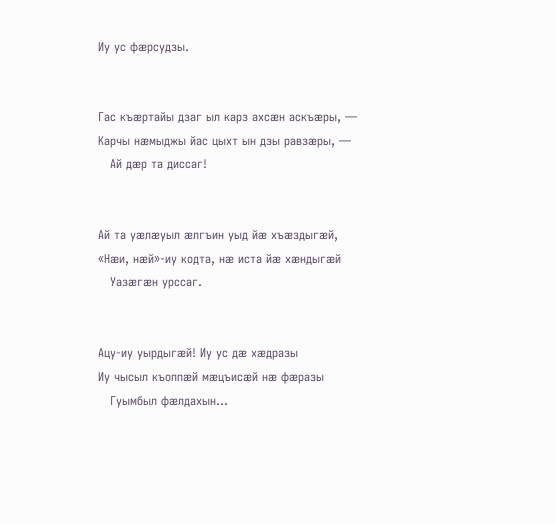Иу ус фæрсудзы.


Гас къæртайы дзаг ыл карз ахсæн аскъæры, —
Карчы нæмыджы йас цыхт ын дзы равзæры, —
   Ай дæр та диссаг!


Ай та уæлæуыл æлгъин уыд йæ хъæздыгæй,
«Нæи, нæй»-иу кодта, нæ иста йæ хæндыгæй
   Уазæгæн урссаг.


Ацу-иу уырдыгæй! Иу ус дæ хæдразы
Иу чысыл къоппæй мæцъисæй нæ фæразы
   Гуымбыл фæлдахын…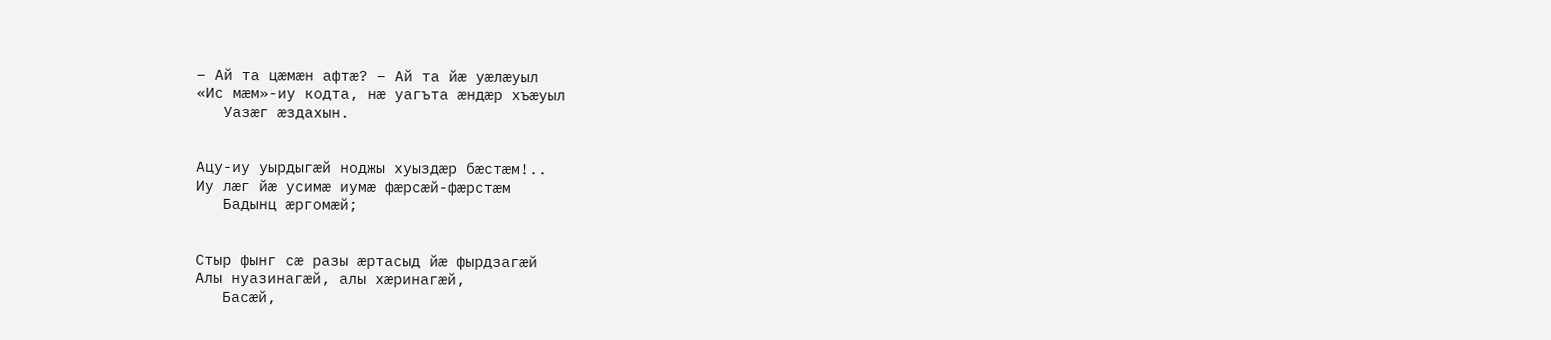– Ай та цæмæн афтæ? – Ай та йæ уæлæуыл
«Ис мæм»-иу кодта, нæ уагъта æндæр хъæуыл
   Уазæг æздахын.


Ацу-иу уырдыгæй ноджы хуыздæр бæстæм!..
Иу лæг йæ усимæ иумæ фæрсæй-фæрстæм
   Бадынц æргомæй;


Стыр фынг сæ разы æртасыд йæ фырдзагæй
Алы нуазинагæй, алы хæринагæй,
   Басæй,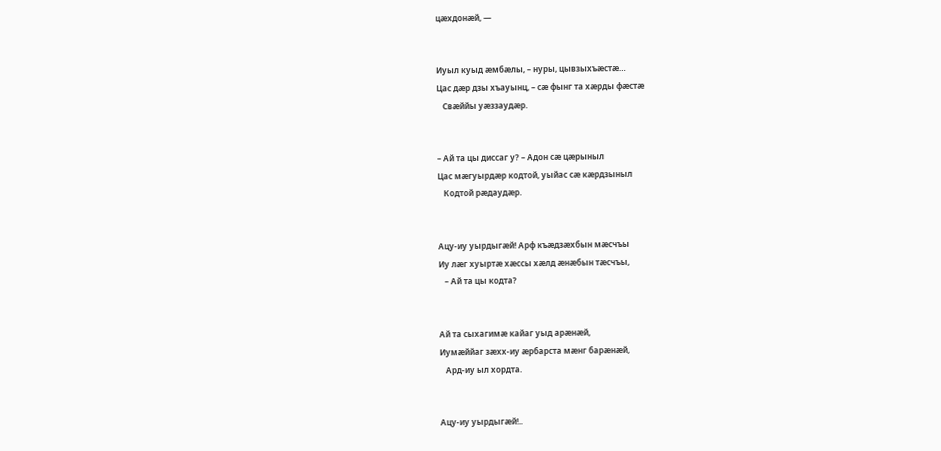цæхдонæй, —


Иуыл куыд æмбæлы, – нуры, цывзыхъæстæ…
Цас дæр дзы хъауынц, – сæ фынг та хæрды фæстæ
   Свæййы уæззаудæр.


– Ай та цы диссаг у? – Адон сæ цæрыныл
Цас мæгуырдæр кодтой, уыйас сæ кæрдзыныл
   Кодтой рæдаудæр.


Ацу-иу уырдыгæй! Арф къæдзæхбын мæсчъы
Иу лæг хуыртæ хæссы хæлд æнæбын тæсчъы,
   – Ай та цы кодта?


Ай та сыхагимæ кайаг уыд арæнæй,
Иумæййаг зæхх-иу æрбарста мæнг барæнæй,
   Ард-иу ыл хордта.


Ацу-иу уырдыгæй!..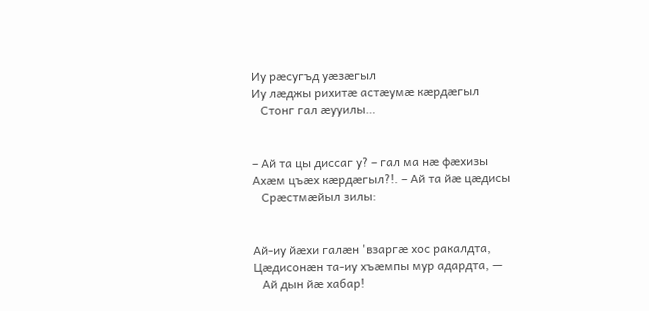Иу рæсугъд уæзæгыл
Иу лæджы рихитæ астæумæ кæрдæгыл
   Стонг гал æууилы…


– Ай та цы диссаг у? – гал ма нæ фæхизы
Ахæм цъæх кæрдæгыл?!. – Ай та йæ цæдисы
   Срæстмæйыл зилы:


Ай-иу йæхи галæн 'взаргæ хос ракалдта,
Цæдисонæн та-иу хъæмпы мур адардта, —
   Ай дын йæ хабар!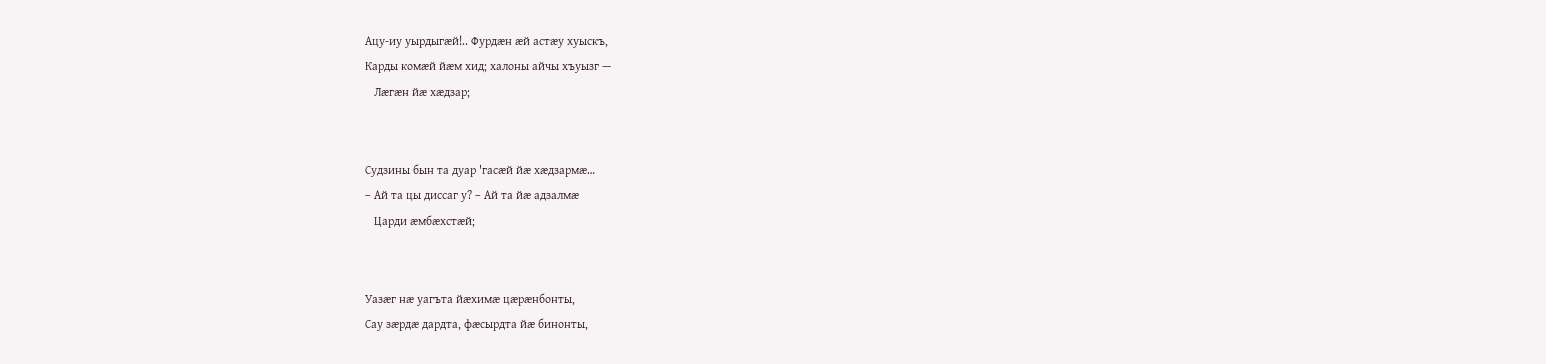Ацу-иу уырдыгæй!.. Фурдæн æй астæу хуыскъ,
Карды комæй йæм хид; халоны айчы хъуызг —
   Лæгæн йæ хæдзар;


Судзины бын та дуар 'гасæй йæ хæдзармæ…
– Ай та цы диссаг у? – Ай та йæ адзалмæ
   Царди æмбæхстæй;


Уазæг нæ уагъта йæхимæ цæрæнбонты,
Сау зæрдæ дардта, фæсырдта йæ бинонты,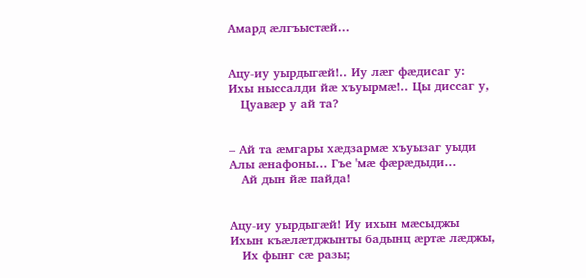Амард æлгъыстæй…


Ацу-иу уырдыгæй!.. Иу лæг фæдисаг у:
Ихы ныссалди йæ хъуырмæ!.. Цы диссаг у,
   Цуавæр у ай та?


– Ай та æмгары хæдзармæ хъуызаг уыди
Алы æнафоны… Гъе 'мæ фæрæдыди…
   Ай дын йæ пайда!


Ацу-иу уырдыгæй! Иу ихын мæсыджы
Ихын къæлæтджынты бадынц æртæ лæджы,
   Их фынг сæ разы;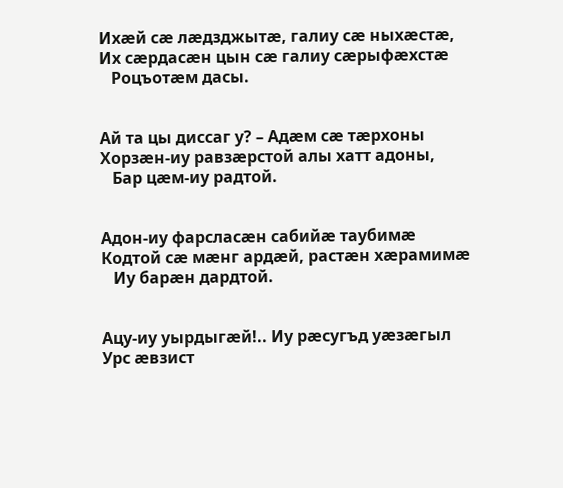Ихæй сæ лæдзджытæ, галиу сæ ныхæстæ,
Их сæрдасæн цын сæ галиу сæрыфæхстæ
   Роцъотæм дасы.


Ай та цы диссаг у? – Адæм сæ тæрхоны
Хорзæн-иу равзæрстой алы хатт адоны,
   Бар цæм-иу радтой.


Адон-иу фарсласæн сабийæ таубимæ
Кодтой сæ мæнг ардæй, растæн хæрамимæ
   Иу барæн дардтой.


Ацу-иу уырдыгæй!.. Иу рæсугъд уæзæгыл
Урс æвзист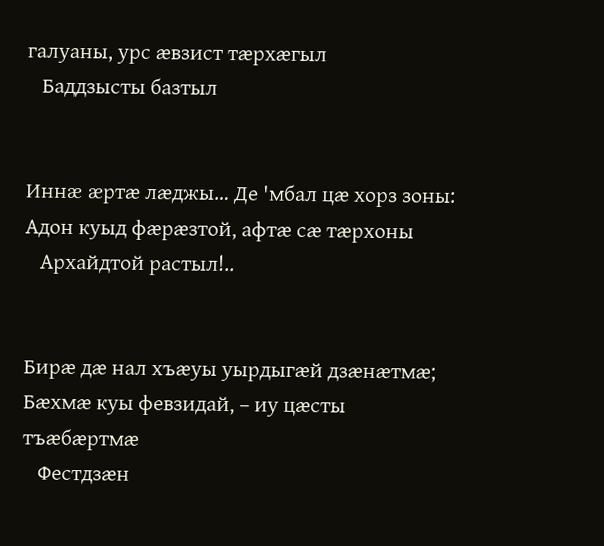галуаны, урс æвзист тæрхæгыл
   Баддзысты базтыл


Иннæ æртæ лæджы… Де 'мбал цæ хорз зоны:
Адон куыд фæрæзтой, афтæ сæ тæрхоны
   Архайдтой растыл!..


Бирæ дæ нал хъæуы уырдыгæй дзæнæтмæ;
Бæхмæ куы февзидай, – иу цæсты тъæбæртмæ
   Фестдзæн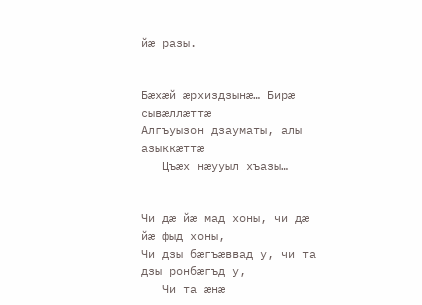йæ разы.


Бæхæй æрхиздзынæ… Бирæ сывæллæттæ
Алгъуызон дзауматы, алы азыккæттæ
   Цъæх нæууыл хъазы…


Чи дæ йæ мад хоны, чи дæ йæ фыд хоны,
Чи дзы бæгъæввад у, чи та дзы ронбæгъд у,
   Чи та æнæ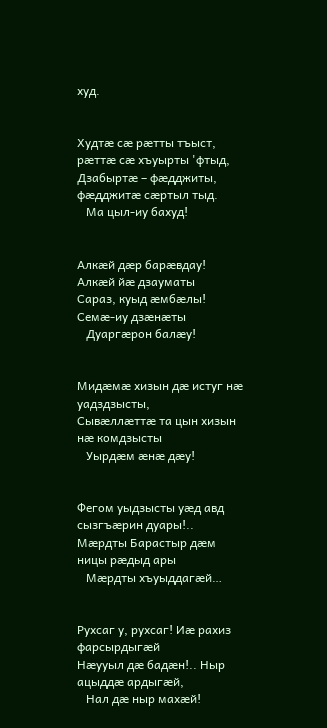худ.


Худтæ сæ рæтты тъыст, рæттæ сæ хъуырты 'фтыд,
Дзабыртæ – фæдджиты, фæдджитæ сæртыл тыд.
   Ма цыл-иу бахуд!


Алкæй дæр барæвдау! Алкæй йæ дзауматы
Сараз, куыд æмбæлы! Семæ-иу дзæнæты
   Дуаргæрон балæу!


Мидæмæ хизын дæ истуг нæ уадздзысты,
Сывæллæттæ та цын хизын нæ комдзысты
   Уырдæм æнæ дæу!


Фегом уыдзысты уæд авд сызгъæрин дуары!..
Мæрдты Барастыр дæм ницы рæдыд ары
   Мæрдты хъуыддагæй…


Рухсаг у, рухсаг! Иæ рахиз фарсырдыгæй
Нæууыл дæ бадæн!.. Ныр ацыддæ ардыгæй,
   Нал дæ ныр махæй!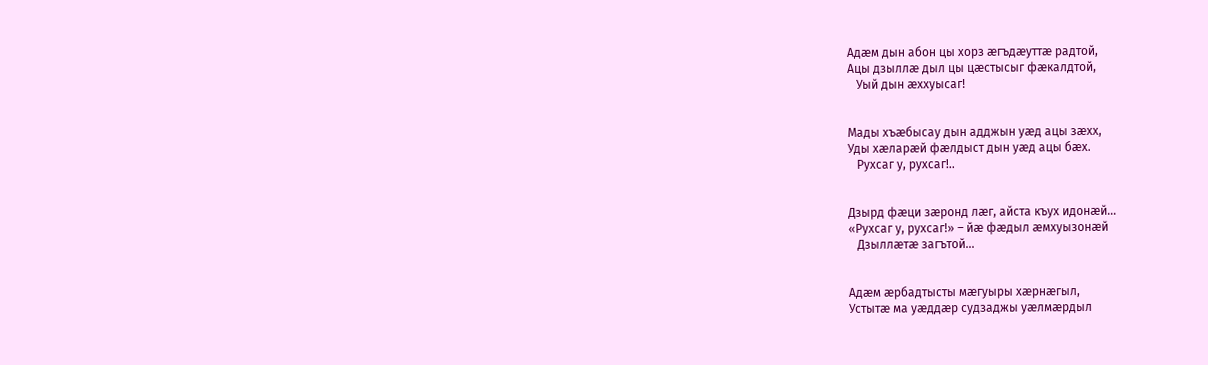Адæм дын абон цы хорз æгъдæуттæ радтой,
Ацы дзыллæ дыл цы цæстысыг фæкалдтой,
   Уый дын æххуысаг!


Мады хъæбысау дын адджын уæд ацы зæхх,
Уды хæларæй фæлдыст дын уæд ацы бæх.
   Рухсаг у, рухсаг!..


Дзырд фæци зæронд лæг, айста къух идонæй…
«Рухсаг у, рухсаг!» – йæ фæдыл æмхуызонæй
   Дзыллæтæ загътой…


Адæм æрбадтысты мæгуыры хæрнæгыл,
Устытæ ма уæддæр судзаджы уæлмæрдыл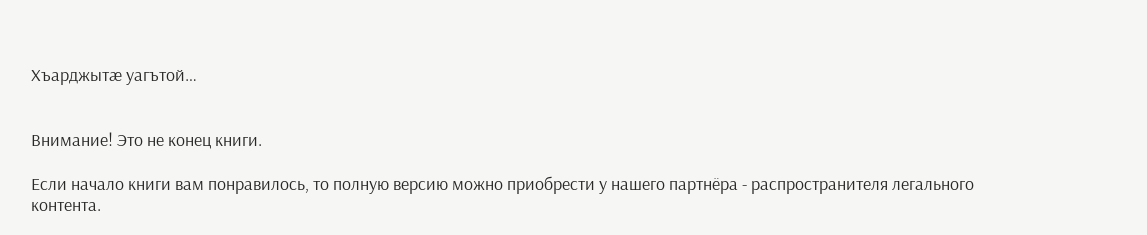Хъарджытæ уагътой…


Внимание! Это не конец книги.

Если начало книги вам понравилось, то полную версию можно приобрести у нашего партнёра - распространителя легального контента.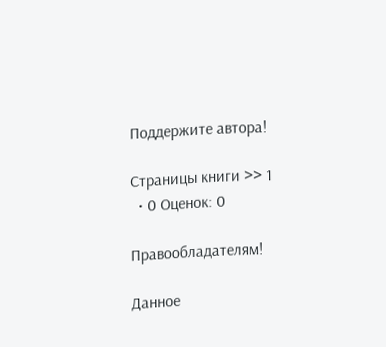Поддержите автора!

Страницы книги >> 1
  • 0 Оценок: 0

Правообладателям!

Данное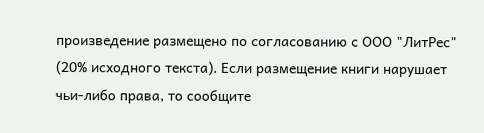произведение размещено по согласованию с ООО "ЛитРес" (20% исходного текста). Если размещение книги нарушает чьи-либо права, то сообщите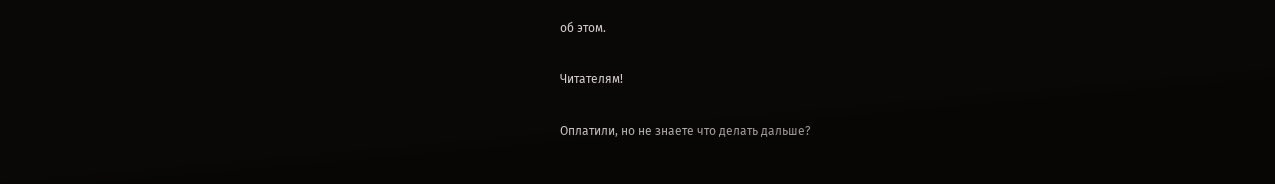об этом.

Читателям!

Оплатили, но не знаете что делать дальше?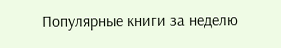Популярные книги за неделю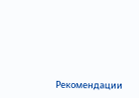Рекомендации